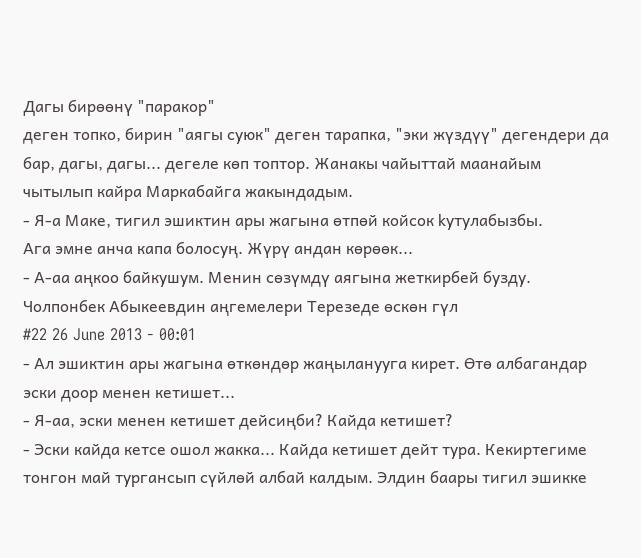Дагы бирөөнү "паракор"
деген топко, бирин "аягы суюк" деген тарапка, "эки жүздүү" дегендери да бар, дагы, дагы... дегеле көп топтор. Жанакы чайыттай маанайым чытылып кайра Маркабайга жакындадым.
- Я-а Маке, тигил эшиктин ары жагына өтпөй койсок kутулабызбы.
Ага эмне анча капа болосуң. Жүрү андан көрөөк...
- А-аа аңкоо байкушум. Менин сөзүмдү аягына жеткирбей бузду.
Чолпонбек Абыкеевдин аңгемелери Терезеде өскөн гүл
#22 26 June 2013 - 00:01
- Ал эшиктин ары жагына өткөндөр жаңыланууга кирет. Өтө албагандар эски доор менен кетишет...
- Я-аа, эски менен кетишет дейсиңби? Кайда кетишет?
- Эски кайда кетсе ошол жакка... Кайда кетишет дейт тура. Кекиртегиме тонгон май тургансып сүйлөй албай калдым. Элдин баары тигил эшикке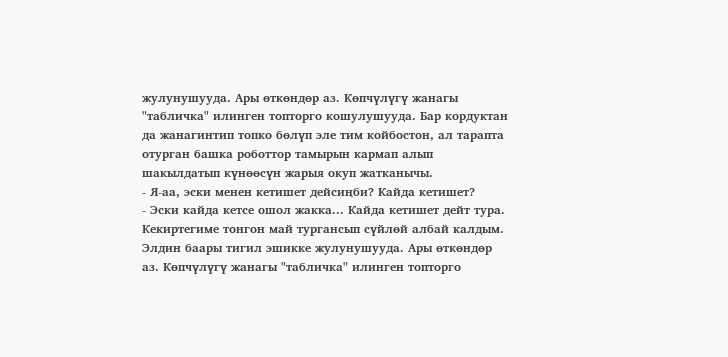жулунушууда. Ары өткөндөр аз. Көпчүлүгү жанагы "табличка" илинген топторго кошулушууда. Бар кордуктан да жанагинтип топко бөлүп эле тим койбостон, ал тарапта отурган башка роботтор тамырын кармап алып шакылдатып күнөөсүн жарыя окуп жатканычы.
- Я-аа, эски менен кетишет дейсиңби? Кайда кетишет?
- Эски кайда кетсе ошол жакка... Кайда кетишет дейт тура. Кекиртегиме тонгон май тургансып сүйлөй албай калдым. Элдин баары тигил эшикке жулунушууда. Ары өткөндөр аз. Көпчүлүгү жанагы "табличка" илинген топторго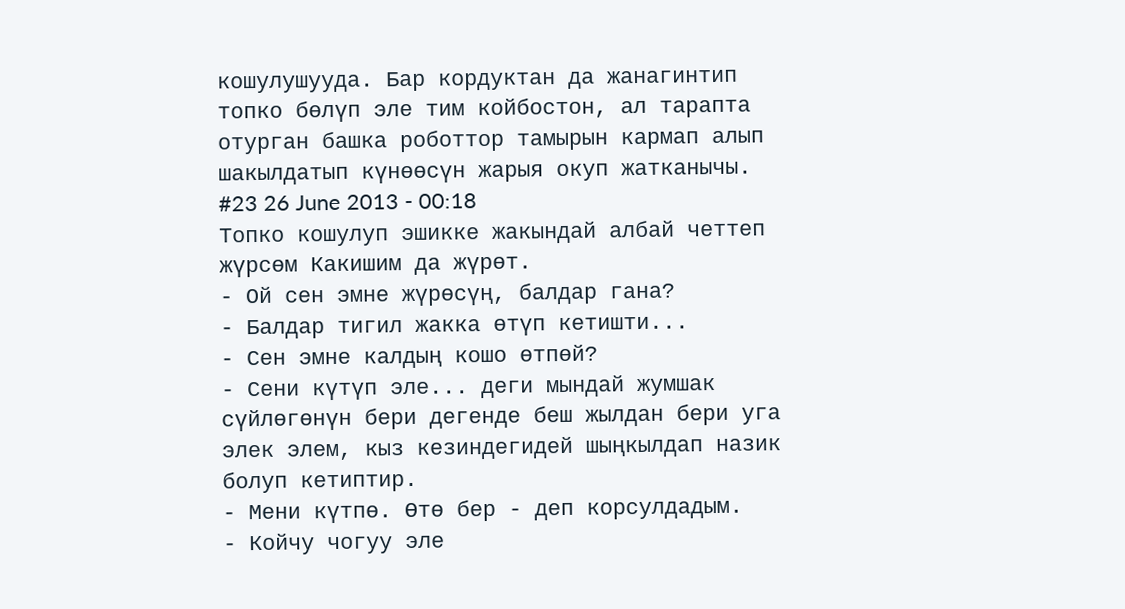кошулушууда. Бар кордуктан да жанагинтип топко бөлүп эле тим койбостон, ал тарапта отурган башка роботтор тамырын кармап алып шакылдатып күнөөсүн жарыя окуп жатканычы.
#23 26 June 2013 - 00:18
Топко кошулуп эшикке жакындай албай четтеп жүрсөм Какишим да жүрөт.
- Ой сен эмне жүрөсүң, балдар гана?
- Балдар тигил жакка өтүп кетишти...
- Сен эмне калдың кошо өтпөй?
- Сени күтүп эле... деги мындай жумшак сүйлөгөнүн бери дегенде беш жылдан бери уга элек элем, кыз кезиндегидей шыңкылдап назик болуп кетиптир.
- Мени күтпө. Өтө бер - деп корсулдадым.
- Койчу чогуу эле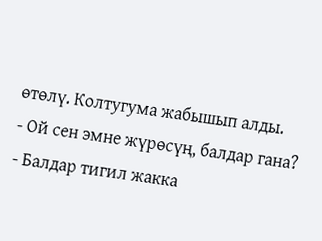өтөлү. Колтугума жабышып алды.
- Ой сен эмне жүрөсүң, балдар гана?
- Балдар тигил жакка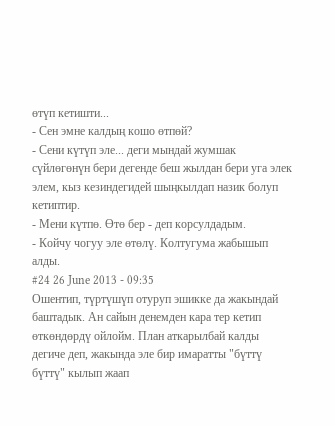өтүп кетишти...
- Сен эмне калдың кошо өтпөй?
- Сени күтүп эле... деги мындай жумшак сүйлөгөнүн бери дегенде беш жылдан бери уга элек элем, кыз кезиндегидей шыңкылдап назик болуп кетиптир.
- Мени күтпө. Өтө бер - деп корсулдадым.
- Койчу чогуу эле өтөлү. Колтугума жабышып алды.
#24 26 June 2013 - 09:35
Ошентип, түртүшүп отуруп эшикке да жакындай баштадык. Ан сайын денемден кара тер кетип өткөндөрдү ойлойм. План аткарылбай калды дегиче деп, жакында эле бир имаратты "бүттү бүттү" кылып жаап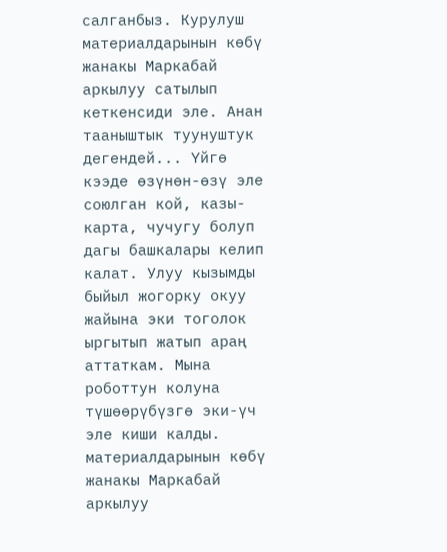салганбыз. Курулуш
материалдарынын көбү жанакы Маркабай аркылуу сатылып кеткенсиди эле. Анан тааныштык туунуштук дегендей... Үйгө кээде өзүнөн-өзү эле союлган кой, казы-карта, чучугу болуп дагы башкалары келип калат. Улуу кызымды быйыл жогорку окуу жайына эки тоголок ыргытып жатып араң аттаткам. Мына роботтун колуна түшөөрүбүзгө эки-үч эле киши калды.
материалдарынын көбү жанакы Маркабай аркылуу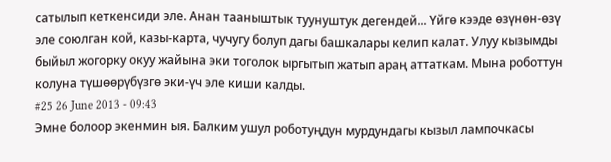сатылып кеткенсиди эле. Анан тааныштык туунуштук дегендей... Үйгө кээде өзүнөн-өзү эле союлган кой, казы-карта, чучугу болуп дагы башкалары келип калат. Улуу кызымды быйыл жогорку окуу жайына эки тоголок ыргытып жатып араң аттаткам. Мына роботтун колуна түшөөрүбүзгө эки-үч эле киши калды.
#25 26 June 2013 - 09:43
Эмне болоор экенмин ыя. Балким ушул роботуңдун мурдундагы кызыл лампочкасы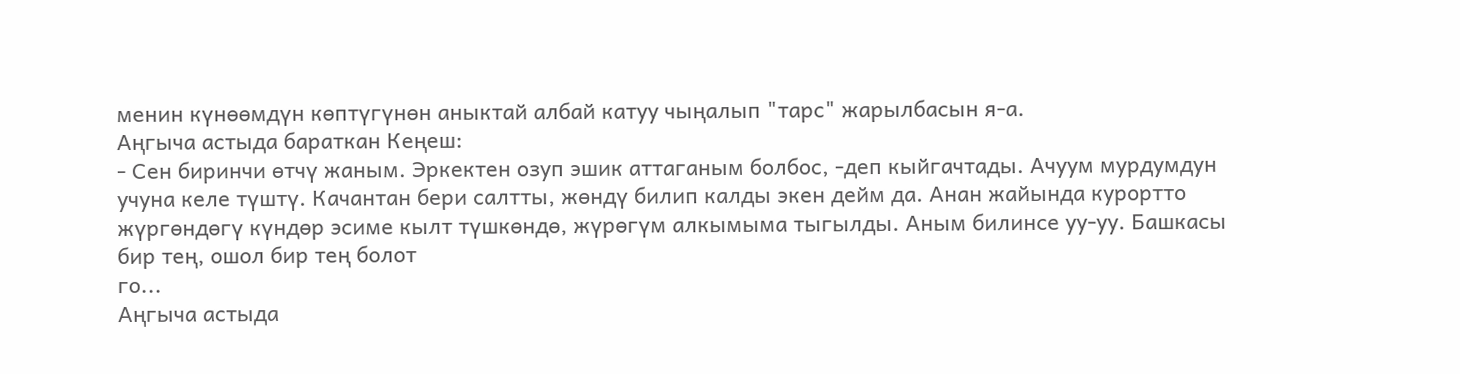менин күнөөмдүн көптүгүнөн аныктай албай катуу чыңалып "тарс" жарылбасын я-а.
Аңгыча астыда бараткан Кеңеш:
- Сен биринчи өтчү жаным. Эркектен озуп эшик аттаганым болбос, -деп кыйгачтады. Ачуум мурдумдун учуна келе түштү. Качантан бери салтты, жөндү билип калды экен дейм да. Анан жайында курортто жүргөндөгү күндөр эсиме кылт түшкөндө, жүрөгүм алкымыма тыгылды. Аным билинсе уу-уу. Башкасы бир тең, ошол бир тең болот
го...
Аңгыча астыда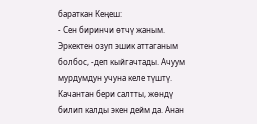бараткан Кеңеш:
- Сен биринчи өтчү жаным. Эркектен озуп эшик аттаганым болбос, -деп кыйгачтады. Ачуум мурдумдун учуна келе түштү. Качантан бери салтты, жөндү билип калды экен дейм да. Анан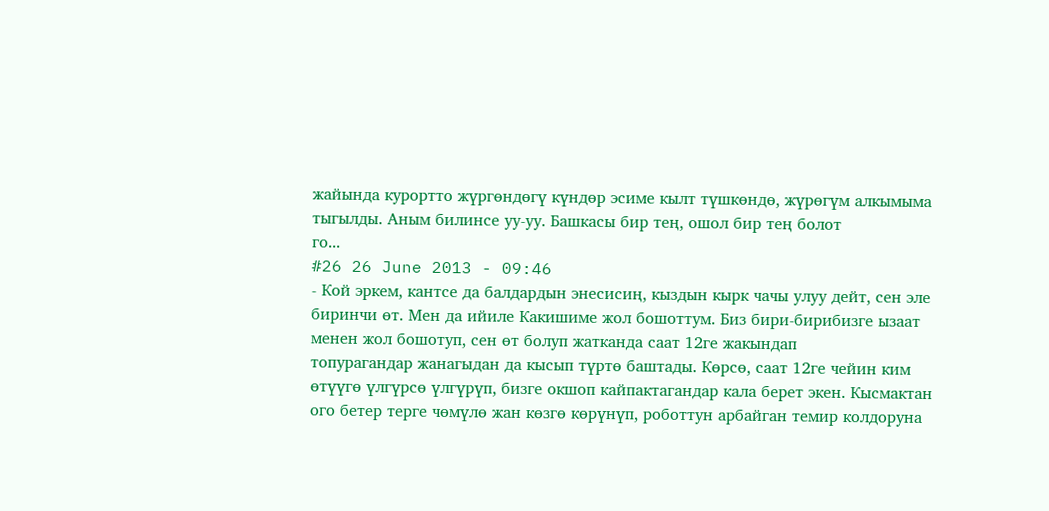жайында курортто жүргөндөгү күндөр эсиме кылт түшкөндө, жүрөгүм алкымыма тыгылды. Аным билинсе уу-уу. Башкасы бир тең, ошол бир тең болот
го...
#26 26 June 2013 - 09:46
- Кой эркем, кантсе да балдардын энесисиң, кыздын кырк чачы улуу дейт, сен эле биринчи өт. Мен да ийиле Какишиме жол бошоттум. Биз бири-бирибизге ызаат менен жол бошотуп, сен өт болуп жатканда саат 12ге жакындап
топурагандар жанагыдан да кысып түртө баштады. Көрсө, саат 12ге чейин ким өтүүгө үлгүрсө үлгүрүп, бизге окшоп кайпактагандар кала берет экен. Кысмактан ого бетер терге чөмүлө жан көзгө көрүнүп, роботтун арбайган темир колдоруна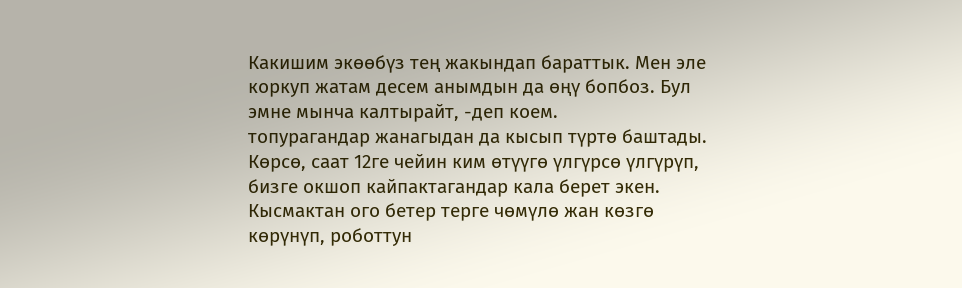Какишим экөөбүз тең жакындап бараттык. Мен эле коркуп жатам десем анымдын да өңү бопбоз. Бул эмне мынча калтырайт, -деп коем.
топурагандар жанагыдан да кысып түртө баштады. Көрсө, саат 12ге чейин ким өтүүгө үлгүрсө үлгүрүп, бизге окшоп кайпактагандар кала берет экен. Кысмактан ого бетер терге чөмүлө жан көзгө көрүнүп, роботтун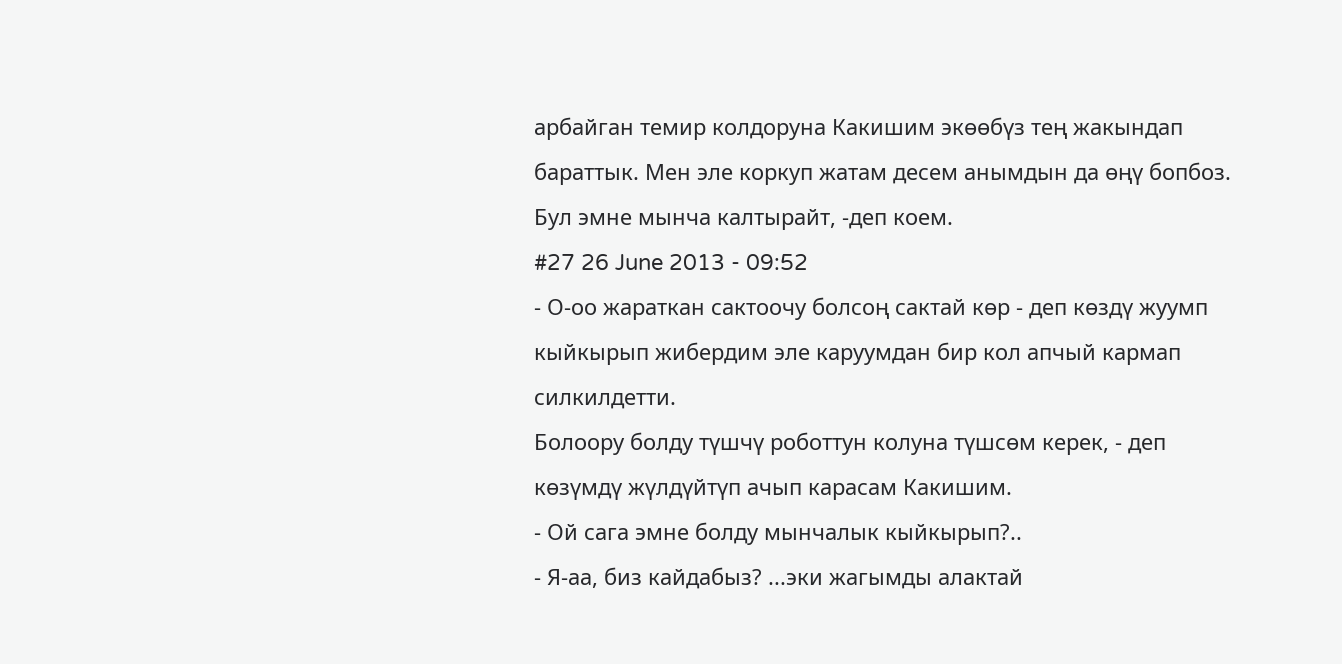арбайган темир колдоруна Какишим экөөбүз тең жакындап бараттык. Мен эле коркуп жатам десем анымдын да өңү бопбоз. Бул эмне мынча калтырайт, -деп коем.
#27 26 June 2013 - 09:52
- О-оо жараткан сактоочу болсоң сактай көр - деп көздү жуумп кыйкырып жибердим эле каруумдан бир кол апчый кармап силкилдетти.
Болоору болду түшчү роботтун колуна түшсөм керек, - деп көзүмдү жүлдүйтүп ачып карасам Какишим.
- Ой сага эмне болду мынчалык кыйкырып?..
- Я-аа, биз кайдабыз? ...эки жагымды алактай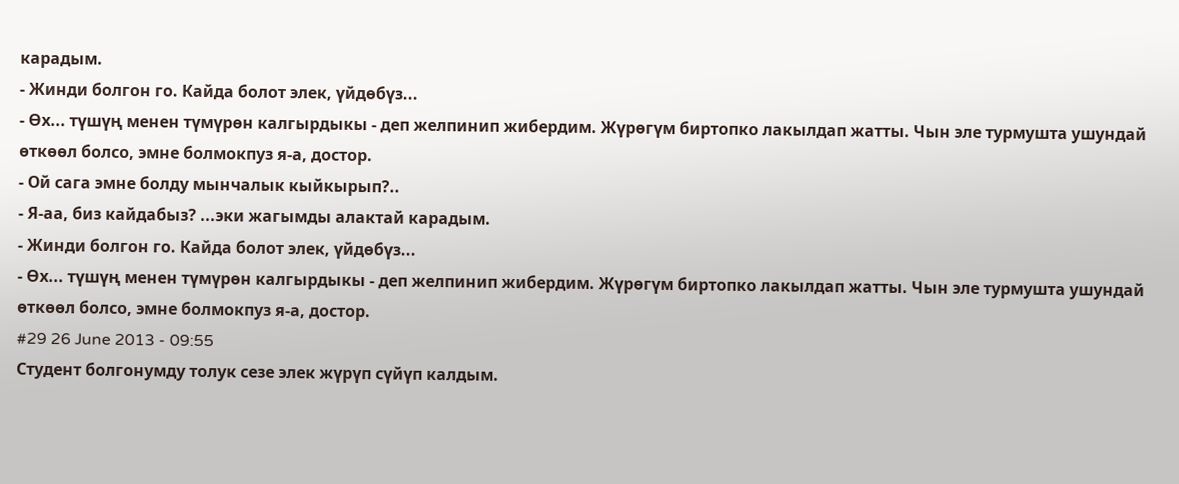карадым.
- Жинди болгон го. Кайда болот элек, үйдөбүз...
- Өх... түшүң менен түмүрөн калгырдыкы - деп желпинип жибердим. Жүрөгүм биртопко лакылдап жатты. Чын эле турмушта ушундай өткөөл болсо, эмне болмокпуз я-а, достор.
- Ой сага эмне болду мынчалык кыйкырып?..
- Я-аа, биз кайдабыз? ...эки жагымды алактай карадым.
- Жинди болгон го. Кайда болот элек, үйдөбүз...
- Өх... түшүң менен түмүрөн калгырдыкы - деп желпинип жибердим. Жүрөгүм биртопко лакылдап жатты. Чын эле турмушта ушундай өткөөл болсо, эмне болмокпуз я-а, достор.
#29 26 June 2013 - 09:55
Студент болгонумду толук сезе элек жүрүп сүйүп калдым.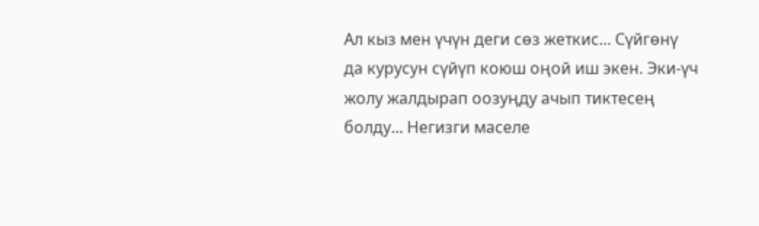Ал кыз мен үчүн деги сөз жеткис... Сүйгөнү да курусун сүйүп коюш оңой иш экен. Эки-үч жолу жалдырап оозуңду ачып тиктесең болду... Негизги маселе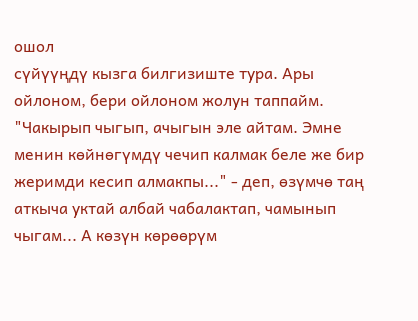ошол
сүйүүңдү кызга билгизиште тура. Ары ойлоном, бери ойлоном жолун таппайм. "Чакырып чыгып, ачыгын эле айтам. Эмне менин көйнөгүмдү чечип калмак беле же бир жеримди кесип алмакпы..." - деп, өзүмчө таң аткыча уктай албай чабалактап, чамынып чыгам... А көзүн көрөөрүм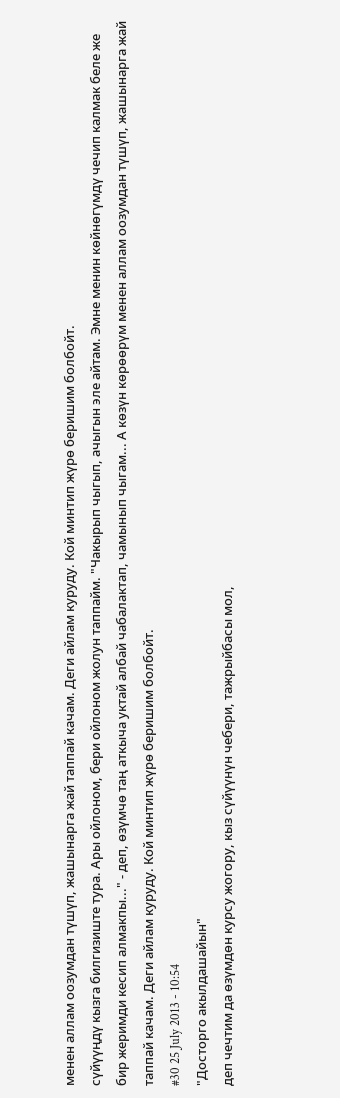менен аллам оозумдан түшүп, жашынарга жай таппай качам. Деги айлам куруду. Кой минтип жүрө беришим болбойт.
сүйүүңдү кызга билгизиште тура. Ары ойлоном, бери ойлоном жолун таппайм. "Чакырып чыгып, ачыгын эле айтам. Эмне менин көйнөгүмдү чечип калмак беле же бир жеримди кесип алмакпы..." - деп, өзүмчө таң аткыча уктай албай чабалактап, чамынып чыгам... А көзүн көрөөрүм менен аллам оозумдан түшүп, жашынарга жай таппай качам. Деги айлам куруду. Кой минтип жүрө беришим болбойт.
#30 25 July 2013 - 10:54
"Досторго акылдашайын"
деп чечтим да өзүмдөн курсу жогору, кыз сүйүүнүн чебери, тажрыйбасы мол,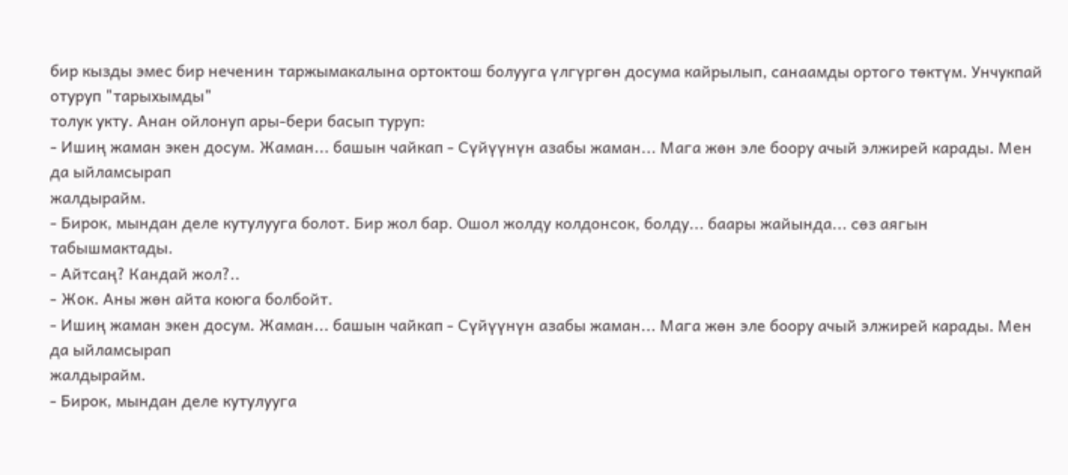бир кызды эмес бир неченин таржымакалына ортоктош болууга үлгүргөн досума кайрылып, санаамды ортого төктүм. Унчукпай отуруп "тарыхымды"
толук укту. Анан ойлонуп ары-бери басып туруп:
- Ишиң жаман экен досум. Жаман... башын чайкап - Сүйүүнүн азабы жаман... Мага жөн эле боору ачый элжирей карады. Мен да ыйламсырап
жалдырайм.
- Бирок, мындан деле кутулууга болот. Бир жол бар. Ошол жолду колдонсок, болду... баары жайында... сөз аягын табышмактады.
- Айтсаң? Кандай жол?..
- Жок. Аны жөн айта коюга болбойт.
- Ишиң жаман экен досум. Жаман... башын чайкап - Сүйүүнүн азабы жаман... Мага жөн эле боору ачый элжирей карады. Мен да ыйламсырап
жалдырайм.
- Бирок, мындан деле кутулууга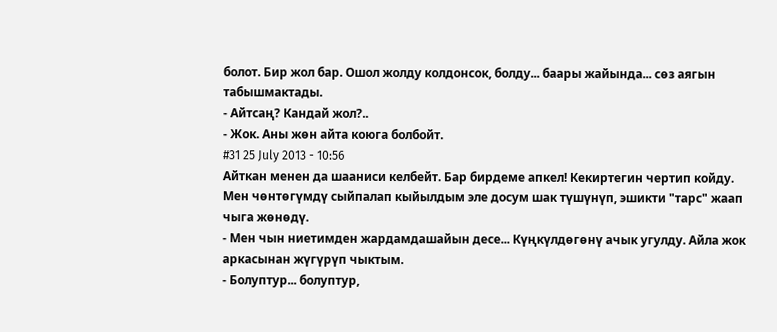болот. Бир жол бар. Ошол жолду колдонсок, болду... баары жайында... сөз аягын табышмактады.
- Айтсаң? Кандай жол?..
- Жок. Аны жөн айта коюга болбойт.
#31 25 July 2013 - 10:56
Айткан менен да шааниси келбейт. Бар бирдеме апкел! Кекиртегин чертип койду. Мен чөнтөгүмдү сыйпалап кыйылдым эле досум шак түшүнүп, эшикти "тарс" жаап чыга жөнөдү.
- Мен чын ниетимден жардамдашайын десе... Күңкүлдөгөнү ачык угулду. Айла жок аркасынан жүгүрүп чыктым.
- Болуптур... болуптур,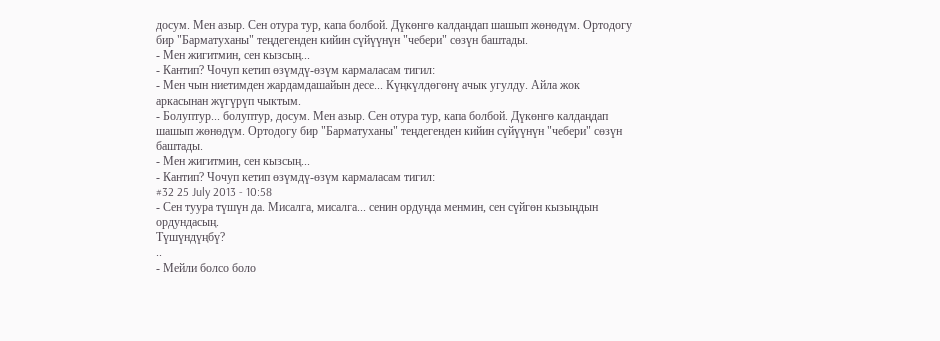досум. Мен азыр. Сен отура тур, капа болбой. Дүкөнгө калдаңдап шашып жөнөдүм. Ортодогу бир "Барматуханы" теңдегенден кийин сүйүүнүн "чебери" сөзүн баштады.
- Мен жигитмин, сен кызсың...
- Кантип? Чочуп кетип өзүмдү-өзүм кармаласам тигил:
- Мен чын ниетимден жардамдашайын десе... Күңкүлдөгөнү ачык угулду. Айла жок аркасынан жүгүрүп чыктым.
- Болуптур... болуптур, досум. Мен азыр. Сен отура тур, капа болбой. Дүкөнгө калдаңдап шашып жөнөдүм. Ортодогу бир "Барматуханы" теңдегенден кийин сүйүүнүн "чебери" сөзүн баштады.
- Мен жигитмин, сен кызсың...
- Кантип? Чочуп кетип өзүмдү-өзүм кармаласам тигил:
#32 25 July 2013 - 10:58
- Сен туура түшүн да. Мисалга, мисалга... сенин ордуңда менмин, сен сүйгөн кызыңдын ордундасың.
Түшүндүңбү?
..
- Мейли болсо боло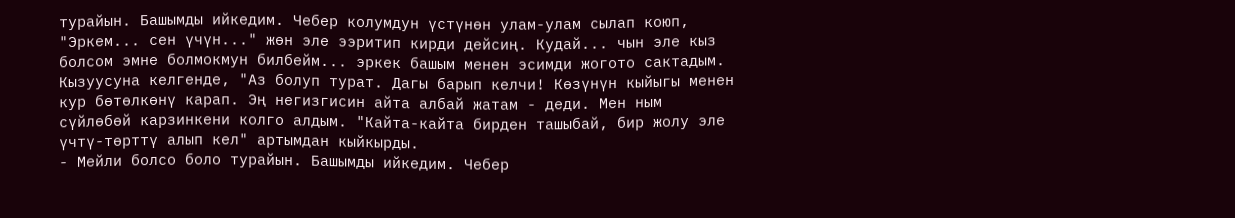турайын. Башымды ийкедим. Чебер колумдун үстүнөн улам-улам сылап коюп, "Эркем... сен үчүн..." жөн эле ээритип кирди дейсиң. Кудай... чын эле кыз болсом эмне болмокмун билбейм... эркек башым менен эсимди жогото сактадым. Кызуусуна келгенде, "Аз болуп турат. Дагы барып келчи! Көзүнүн кыйыгы менен кур бөтөлкөнү карап. Эң негизгисин айта албай жатам - деди. Мен ным сүйлөбөй карзинкени колго алдым. "Кайта-кайта бирден ташыбай, бир жолу эле үчтү-төрттү алып кел" артымдан кыйкырды.
- Мейли болсо боло турайын. Башымды ийкедим. Чебер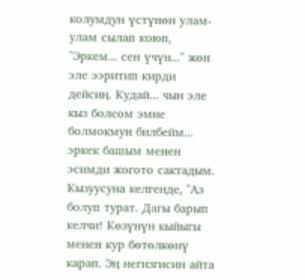колумдун үстүнөн улам-улам сылап коюп, "Эркем... сен үчүн..." жөн эле ээритип кирди дейсиң. Кудай... чын эле кыз болсом эмне болмокмун билбейм... эркек башым менен эсимди жогото сактадым. Кызуусуна келгенде, "Аз болуп турат. Дагы барып келчи! Көзүнүн кыйыгы менен кур бөтөлкөнү карап. Эң негизгисин айта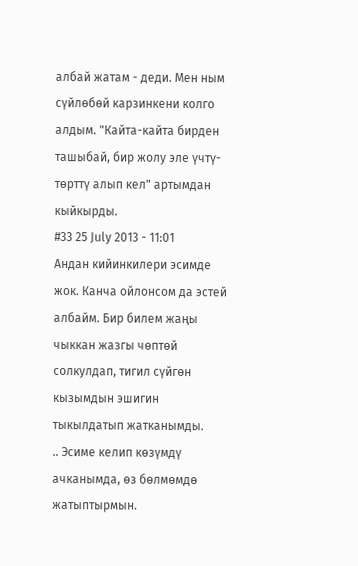албай жатам - деди. Мен ным сүйлөбөй карзинкени колго алдым. "Кайта-кайта бирден ташыбай, бир жолу эле үчтү-төрттү алып кел" артымдан кыйкырды.
#33 25 July 2013 - 11:01
Андан кийинкилери эсимде жок. Канча ойлонсом да эстей албайм. Бир билем жаңы чыккан жазгы чөптөй солкулдап, тигил сүйгөн кызымдын эшигин тыкылдатып жатканымды.
.. Эсиме келип көзүмдү ачканымда, өз бөлмөмдө жатыптырмын.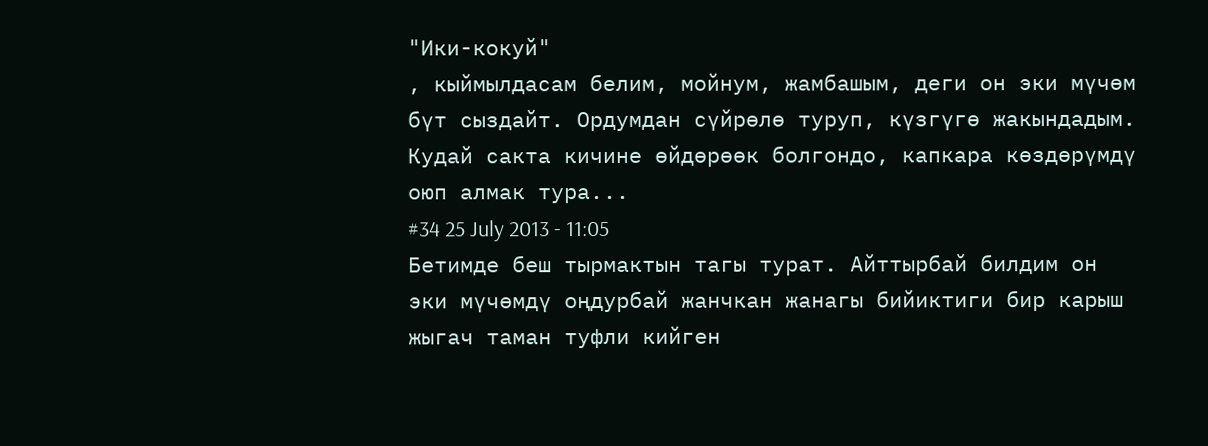"Ики-кокуй"
, кыймылдасам белим, мойнум, жамбашым, деги он эки мүчөм бүт сыздайт. Ордумдан сүйрөлө туруп, күзгүгө жакындадым.
Кудай сакта кичине өйдөрөөк болгондо, капкара көздөрүмдү оюп алмак тура...
#34 25 July 2013 - 11:05
Бетимде беш тырмактын тагы турат. Айттырбай билдим он эки мүчөмдү оңдурбай жанчкан жанагы бийиктиги бир карыш жыгач таман туфли кийген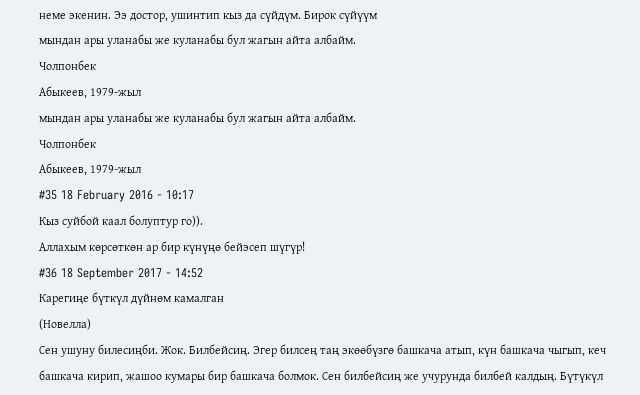неме экенин. Ээ достор, ушинтип кыз да сүйдүм. Бирок сүйүүм
мындан ары уланабы же куланабы бул жагын айта албайм.
Чолпонбек
Абыкеев, 1979-жыл
мындан ары уланабы же куланабы бул жагын айта албайм.
Чолпонбек
Абыкеев, 1979-жыл
#35 18 February 2016 - 10:17
Кыз суйбой каал болуптур го)).
Аллахым көрсөткөн ар бир күнүңө бейэсеп шүгүр!
#36 18 September 2017 - 14:52
Карегиңе бүткүл дүйнөм камалган
(Новелла)
Сен ушуну билесиңби. Жок. Билбейсиң. Эгер билсең таң экөөбүзгө башкача атып, күн башкача чыгып, кеч башкача кирип, жашоо кумары бир башкача болмок. Сен билбейсиң же учурунда билбей калдың. Бүтүкүл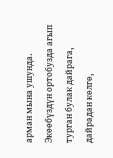арман мына ушунда. Экөөбүздүн ортобузда агып турган булак дайрага, дайрадан көлгө,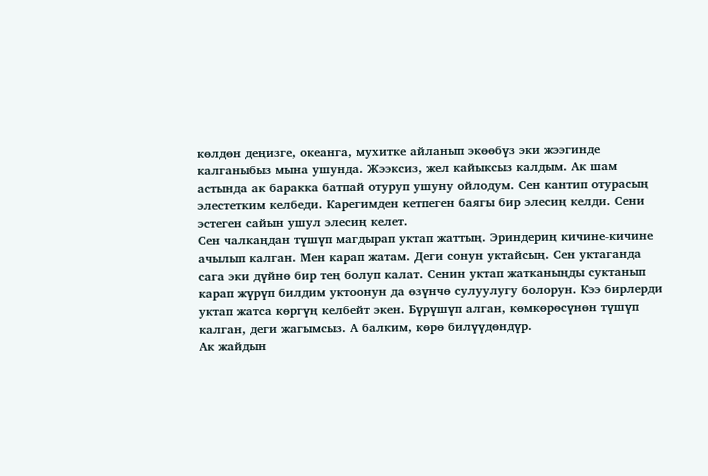көлдөн деңизге, океанга, мухитке айланып экөөбүз эки жээгинде калганыбыз мына ушунда. Жээксиз, жел кайыксыз калдым. Ак шам астында ак баракка батпай отуруп ушуну ойлодум. Сен кантип отурасың элестетким келбеди. Карегимден кетпеген баягы бир элесиң келди. Сени эстеген сайын ушул элесиң келет.
Сен чалкаңдан түшүп магдырап уктап жаттың. Эриндериң кичине-кичине ачылып калган. Мен карап жатам. Деги сонун уктайсың. Сен уктаганда сага эки дүйнө бир тең болуп калат. Сенин уктап жатканыңды суктанып карап жүрүп билдим уктоонун да өзүнчө сулуулугу болорун. Кээ бирлерди уктап жатса көргүң келбейт экен. Бүрүшүп алган, көмкөрөсүнөн түшүп калган, деги жагымсыз. А балким, көрө билүүдөндүр.
Ак жайдын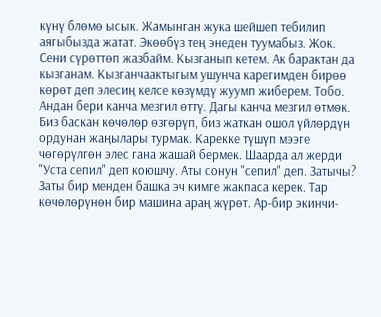күнү блөмө ысык. Жамынган жука шейшеп тебилип аягыбызда жатат. Экөөбүз тең энеден туумабыз. Жок. Сени сүрөттөп жазбайм. Кызганып кетем. Ак барактан да кызганам. Кызганчаактыгым ушунча карегимден бирөө көрөт деп элесиң келсе көзүмдү жуумп жиберем. Тобо.
Андан бери канча мезгил өттү. Дагы канча мезгил өтмөк. Биз баскан көчөлөр өзгөрүп, биз жаткан ошол үйлөрдүн ордунан жаңылары турмак. Карекке түшүп мээге чөгөрүлгөн элес гана жашай бермек. Шаарда ал жерди "Уста сепил" деп коюшчу. Аты сонун "сепил" деп. Затычы? Заты бир менден башка эч кимге жакпаса керек. Тар көчөлөрүнөн бир машина араң жүрөт. Ар-бир экинчи-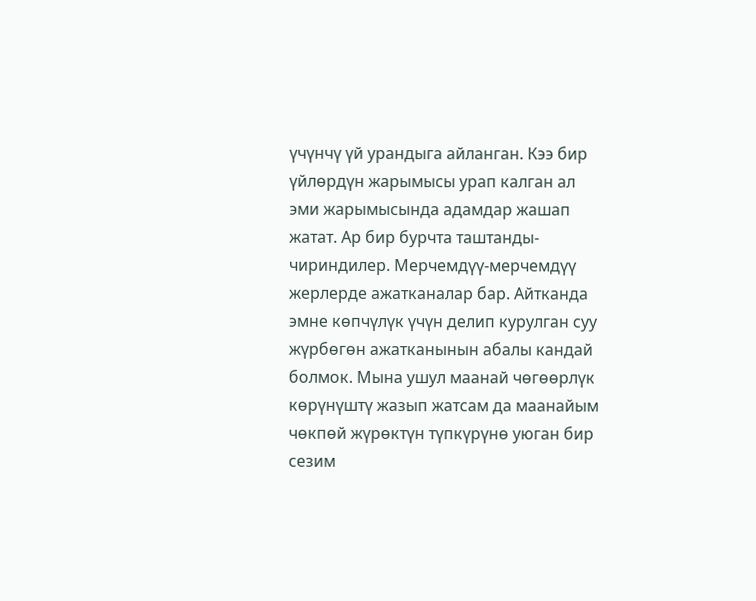үчүнчү үй урандыга айланган. Кээ бир үйлөрдүн жарымысы урап калган ал эми жарымысында адамдар жашап жатат. Ар бир бурчта таштанды-чириндилер. Мерчемдүү-мерчемдүү жерлерде ажатканалар бар. Айтканда эмне көпчүлүк үчүн делип курулган суу жүрбөгөн ажатканынын абалы кандай болмок. Мына ушул маанай чөгөөрлүк көрүнүштү жазып жатсам да маанайым чөкпөй жүрөктүн түпкүрүнө уюган бир сезим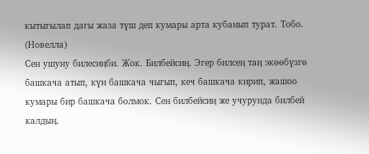кытыгылап дагы жаза түш деп кумары арта кубанып турат. Тобо.
(Новелла)
Сен ушуну билесиңби. Жок. Билбейсиң. Эгер билсең таң экөөбүзгө башкача атып, күн башкача чыгып, кеч башкача кирип, жашоо кумары бир башкача болмок. Сен билбейсиң же учурунда билбей калдың.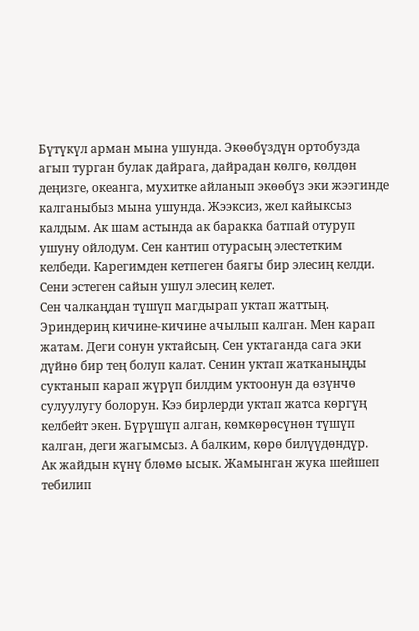Бүтүкүл арман мына ушунда. Экөөбүздүн ортобузда агып турган булак дайрага, дайрадан көлгө, көлдөн деңизге, океанга, мухитке айланып экөөбүз эки жээгинде калганыбыз мына ушунда. Жээксиз, жел кайыксыз калдым. Ак шам астында ак баракка батпай отуруп ушуну ойлодум. Сен кантип отурасың элестетким келбеди. Карегимден кетпеген баягы бир элесиң келди. Сени эстеген сайын ушул элесиң келет.
Сен чалкаңдан түшүп магдырап уктап жаттың. Эриндериң кичине-кичине ачылып калган. Мен карап жатам. Деги сонун уктайсың. Сен уктаганда сага эки дүйнө бир тең болуп калат. Сенин уктап жатканыңды суктанып карап жүрүп билдим уктоонун да өзүнчө сулуулугу болорун. Кээ бирлерди уктап жатса көргүң келбейт экен. Бүрүшүп алган, көмкөрөсүнөн түшүп калган, деги жагымсыз. А балким, көрө билүүдөндүр.
Ак жайдын күнү блөмө ысык. Жамынган жука шейшеп тебилип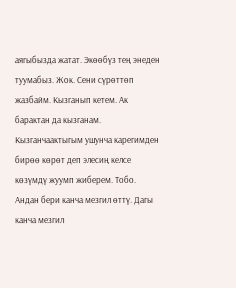аягыбызда жатат. Экөөбүз тең энеден туумабыз. Жок. Сени сүрөттөп жазбайм. Кызганып кетем. Ак барактан да кызганам. Кызганчаактыгым ушунча карегимден бирөө көрөт деп элесиң келсе көзүмдү жуумп жиберем. Тобо.
Андан бери канча мезгил өттү. Дагы канча мезгил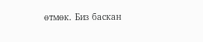өтмөк. Биз баскан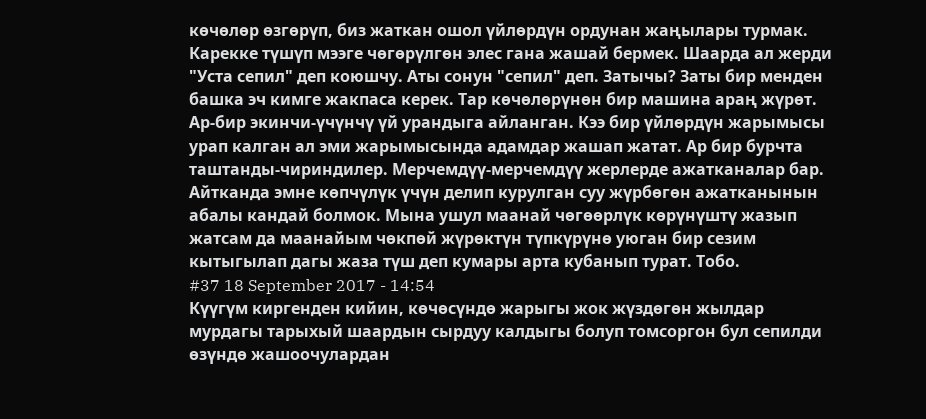көчөлөр өзгөрүп, биз жаткан ошол үйлөрдүн ордунан жаңылары турмак. Карекке түшүп мээге чөгөрүлгөн элес гана жашай бермек. Шаарда ал жерди "Уста сепил" деп коюшчу. Аты сонун "сепил" деп. Затычы? Заты бир менден башка эч кимге жакпаса керек. Тар көчөлөрүнөн бир машина араң жүрөт. Ар-бир экинчи-үчүнчү үй урандыга айланган. Кээ бир үйлөрдүн жарымысы урап калган ал эми жарымысында адамдар жашап жатат. Ар бир бурчта таштанды-чириндилер. Мерчемдүү-мерчемдүү жерлерде ажатканалар бар. Айтканда эмне көпчүлүк үчүн делип курулган суу жүрбөгөн ажатканынын абалы кандай болмок. Мына ушул маанай чөгөөрлүк көрүнүштү жазып жатсам да маанайым чөкпөй жүрөктүн түпкүрүнө уюган бир сезим кытыгылап дагы жаза түш деп кумары арта кубанып турат. Тобо.
#37 18 September 2017 - 14:54
Күүгүм киргенден кийин, көчөсүндө жарыгы жок жүздөгөн жылдар мурдагы тарыхый шаардын сырдуу калдыгы болуп томсоргон бул сепилди өзүндө жашоочулардан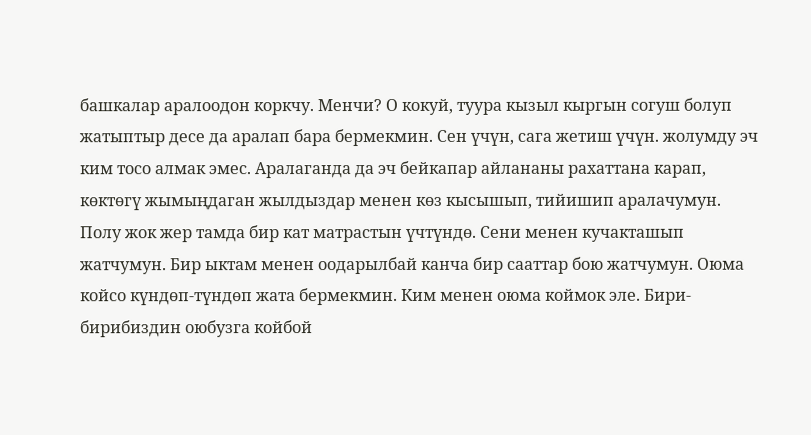башкалар аралоодон коркчу. Менчи? О кокуй, туура кызыл кыргын согуш болуп жатыптыр десе да аралап бара бермекмин. Сен үчүн, сага жетиш үчүн. жолумду эч ким тосо алмак эмес. Аралаганда да эч бейкапар айлананы рахаттана карап, көктөгү жымыңдаган жылдыздар менен көз кысышып, тийишип аралачумун.
Полу жок жер тамда бир кат матрастын үчтүндө. Сени менен кучакташып жатчумун. Бир ыктам менен оодарылбай канча бир сааттар бою жатчумун. Оюма койсо күндөп-түндөп жата бермекмин. Ким менен оюма коймок эле. Бири-бирибиздин оюбузга койбой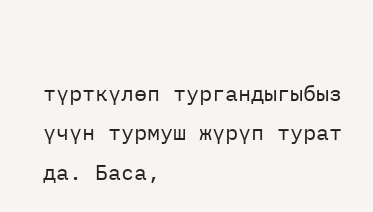түрткүлөп тургандыгыбыз үчүн турмуш жүрүп турат да. Баса,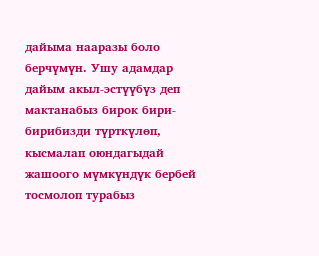дайыма нааразы боло берчүмүн. Ушу адамдар дайым акыл-эстүүбүз деп мактанабыз бирок бири-бирибизди түрткүлөп, кысмалап оюндагыдай жашоого мүмкүндүк бербей тосмолоп турабыз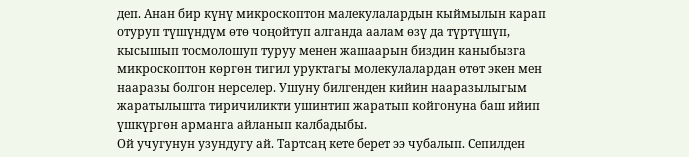деп. Анан бир күнү микроскоптон малекулалардын кыймылын карап отуруп түшүндүм өтө чоңойтуп алганда аалам өзү да түртүшүп, кысышып тосмолошуп туруу менен жашаарын биздин каныбызга микроскоптон көргөн тигил уруктагы молекулалардан өтөт экен мен нааразы болгон нерселер. Ушуну билгенден кийин нааразылыгым жаратылышта тиричиликти ушинтип жаратып койгонуна баш ийип үшкүргөн арманга айланып калбадыбы.
Ой учугунун узундугу ай. Тартсаң кете берет ээ чубалып. Сепилден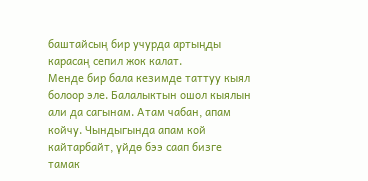баштайсың бир учурда артыңды карасаң сепил жок калат.
Менде бир бала кезимде таттуу кыял болоор эле. Балалыктын ошол кыялын али да сагынам. Атам чабан, апам койчу. Чындыгында апам кой кайтарбайт, үйдө бээ саап бизге тамак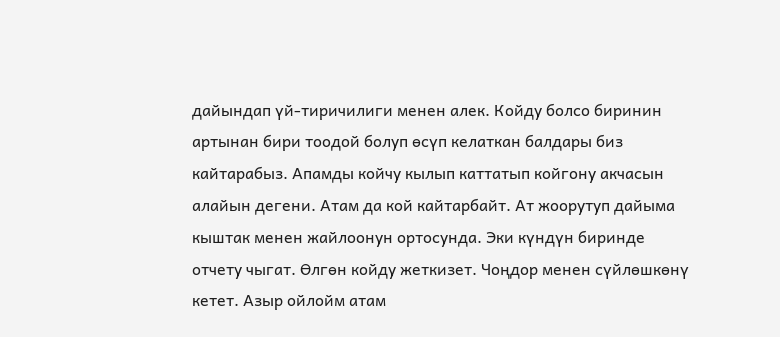дайындап үй-тиричилиги менен алек. Койду болсо биринин артынан бири тоодой болуп өсүп келаткан балдары биз кайтарабыз. Апамды койчу кылып каттатып койгону акчасын алайын дегени. Атам да кой кайтарбайт. Ат жоорутуп дайыма кыштак менен жайлоонун ортосунда. Эки күндүн биринде отчету чыгат. Өлгөн койду жеткизет. Чоңдор менен сүйлөшкөнү кетет. Азыр ойлойм атам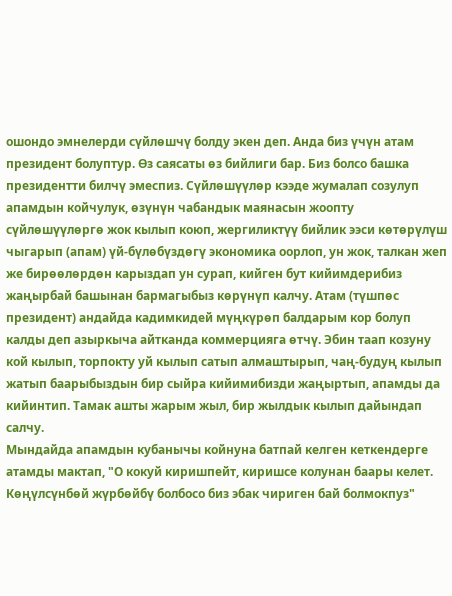ошондо эмнелерди сүйлөшчү болду экен деп. Анда биз үчүн атам президент болуптур. Өз саясаты өз бийлиги бар. Биз болсо башка президентти билчү эмеспиз. Сүйлөшүүлөр кээде жумалап созулуп апамдын койчулук, өзүнүн чабандык маянасын жоопту сүйлөшүүлөргө жок кылып коюп, жергиликтүү бийлик ээси көтөрүлүш чыгарып (апам) үй-бүлөбүздөгү экономика оорлоп, ун жок, талкан жеп же бирөөлөрдөн карыздап ун сурап, кийген бут кийимдерибиз жаңырбай башынан бармагыбыз көрүнүп калчу. Атам (түшпөс президент) андайда кадимкидей мүңкүрөп балдарым кор болуп калды деп азыркыча айтканда коммерцияга өтчү. Эбин таап козуну кой кылып, торпокту уй кылып сатып алмаштырып, чаң-будуң кылып жатып баарыбыздын бир сыйра кийимибизди жаңыртып, апамды да кийинтип. Тамак ашты жарым жыл, бир жылдык кылып дайындап салчу.
Мындайда апамдын кубанычы койнуна батпай келген кеткендерге атамды мактап, "О кокуй киришпейт, киришсе колунан баары келет. Көңүлсүнбөй жүрбөйбү болбосо биз эбак чириген бай болмокпуз"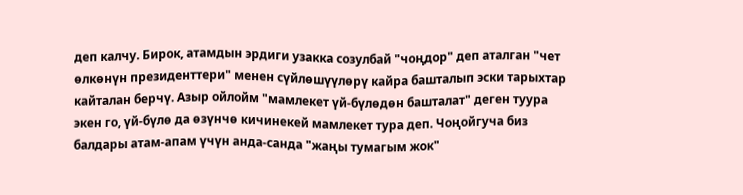деп калчу. Бирок, атамдын эрдиги узакка созулбай "чоңдор" деп аталган "чет өлкөнүн президенттери" менен сүйлөшүүлөрү кайра башталып эски тарыхтар кайталан берчү. Азыр ойлойм "мамлекет үй-бүлөдөн башталат" деген туура экен го, үй-бүлө да өзүнчө кичинекей мамлекет тура деп. Чоңойгуча биз балдары атам-апам үчүн анда-санда "жаңы тумагым жок"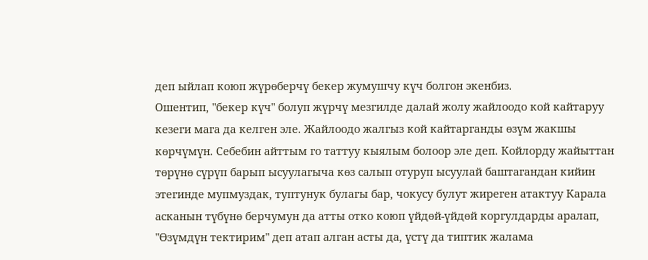деп ыйлап коюп жүрөберчү бекер жумушчу күч болгон экенбиз.
Ошентип, "бекер күч" болуп жүрчү мезгилде далай жолу жайлоодо кой кайтаруу кезеги мага да келген эле. Жайлоодо жалгыз кой кайтарганды өзүм жакшы көрчүмүн. Себебин айттым го таттуу кыялым болоор эле деп. Койлорду жайыттан төрүнө сүрүп барып ысуулагыча көз салып отуруп ысуулай баштагандан кийин этегинде мупмуздак, туптунук булагы бар, чокусу булут жиреген атактуу Карала асканын түбүнө берчумун да атты отко коюп үйдөй-үйдөй коргулдарды аралап, "Өзүмдүн тектирим" деп атап алган асты да, үстү да типтик жалама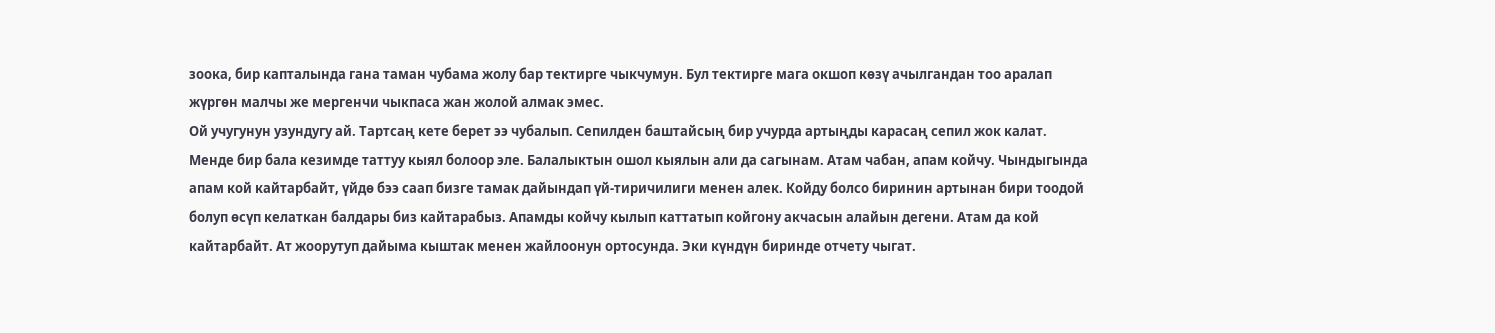зоока, бир капталында гана таман чубама жолу бар тектирге чыкчумун. Бул тектирге мага окшоп көзү ачылгандан тоо аралап жүргөн малчы же мергенчи чыкпаса жан жолой алмак эмес.
Ой учугунун узундугу ай. Тартсаң кете берет ээ чубалып. Сепилден баштайсың бир учурда артыңды карасаң сепил жок калат.
Менде бир бала кезимде таттуу кыял болоор эле. Балалыктын ошол кыялын али да сагынам. Атам чабан, апам койчу. Чындыгында апам кой кайтарбайт, үйдө бээ саап бизге тамак дайындап үй-тиричилиги менен алек. Койду болсо биринин артынан бири тоодой болуп өсүп келаткан балдары биз кайтарабыз. Апамды койчу кылып каттатып койгону акчасын алайын дегени. Атам да кой кайтарбайт. Ат жоорутуп дайыма кыштак менен жайлоонун ортосунда. Эки күндүн биринде отчету чыгат.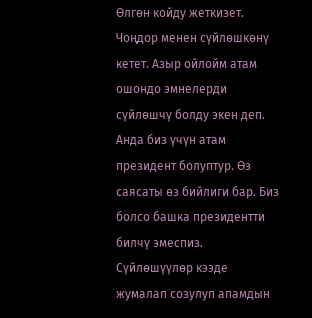Өлгөн койду жеткизет. Чоңдор менен сүйлөшкөнү кетет. Азыр ойлойм атам ошондо эмнелерди сүйлөшчү болду экен деп. Анда биз үчүн атам президент болуптур. Өз саясаты өз бийлиги бар. Биз болсо башка президентти билчү эмеспиз. Сүйлөшүүлөр кээде жумалап созулуп апамдын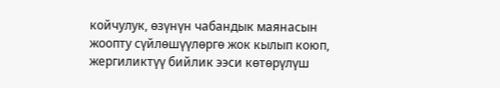койчулук, өзүнүн чабандык маянасын жоопту сүйлөшүүлөргө жок кылып коюп, жергиликтүү бийлик ээси көтөрүлүш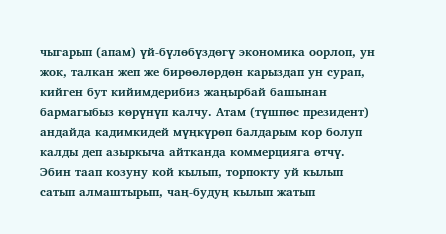чыгарып (апам) үй-бүлөбүздөгү экономика оорлоп, ун жок, талкан жеп же бирөөлөрдөн карыздап ун сурап, кийген бут кийимдерибиз жаңырбай башынан бармагыбыз көрүнүп калчу. Атам (түшпөс президент) андайда кадимкидей мүңкүрөп балдарым кор болуп калды деп азыркыча айтканда коммерцияга өтчү. Эбин таап козуну кой кылып, торпокту уй кылып сатып алмаштырып, чаң-будуң кылып жатып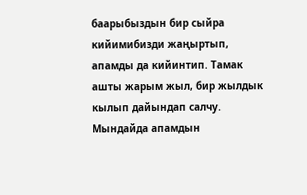баарыбыздын бир сыйра кийимибизди жаңыртып, апамды да кийинтип. Тамак ашты жарым жыл, бир жылдык кылып дайындап салчу.
Мындайда апамдын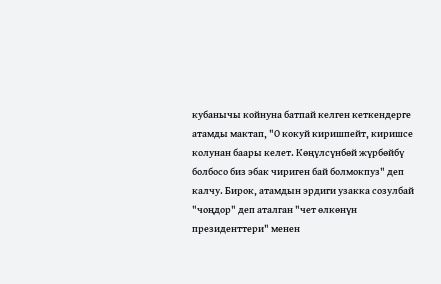кубанычы койнуна батпай келген кеткендерге атамды мактап, "О кокуй киришпейт, киришсе колунан баары келет. Көңүлсүнбөй жүрбөйбү болбосо биз эбак чириген бай болмокпуз" деп калчу. Бирок, атамдын эрдиги узакка созулбай "чоңдор" деп аталган "чет өлкөнүн президенттери" менен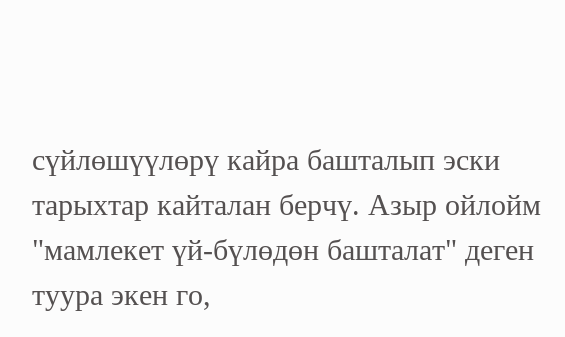сүйлөшүүлөрү кайра башталып эски тарыхтар кайталан берчү. Азыр ойлойм "мамлекет үй-бүлөдөн башталат" деген туура экен го,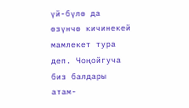үй-бүлө да өзүнчө кичинекей мамлекет тура деп. Чоңойгуча биз балдары атам-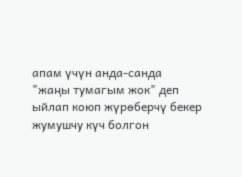апам үчүн анда-санда "жаңы тумагым жок" деп ыйлап коюп жүрөберчү бекер жумушчу күч болгон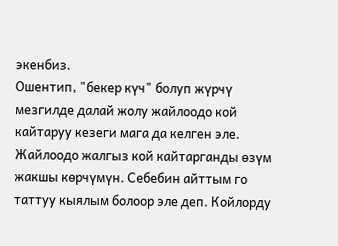экенбиз.
Ошентип, "бекер күч" болуп жүрчү мезгилде далай жолу жайлоодо кой кайтаруу кезеги мага да келген эле. Жайлоодо жалгыз кой кайтарганды өзүм жакшы көрчүмүн. Себебин айттым го таттуу кыялым болоор эле деп. Койлорду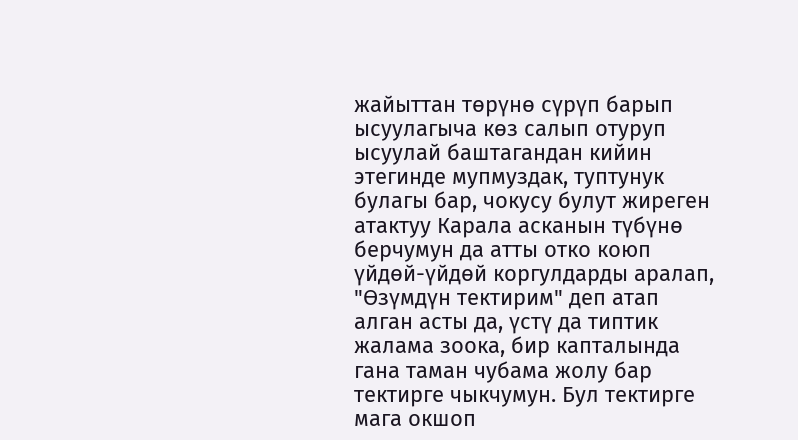жайыттан төрүнө сүрүп барып ысуулагыча көз салып отуруп ысуулай баштагандан кийин этегинде мупмуздак, туптунук булагы бар, чокусу булут жиреген атактуу Карала асканын түбүнө берчумун да атты отко коюп үйдөй-үйдөй коргулдарды аралап, "Өзүмдүн тектирим" деп атап алган асты да, үстү да типтик жалама зоока, бир капталында гана таман чубама жолу бар тектирге чыкчумун. Бул тектирге мага окшоп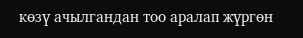көзү ачылгандан тоо аралап жүргөн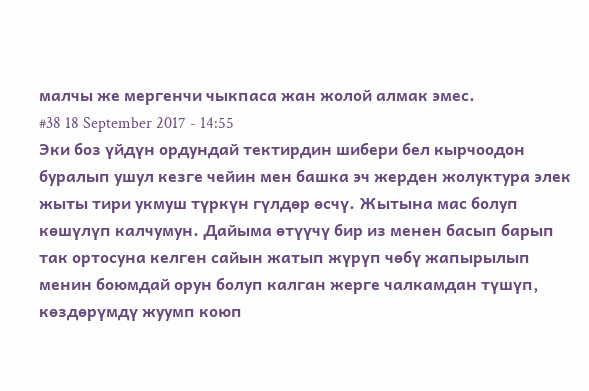малчы же мергенчи чыкпаса жан жолой алмак эмес.
#38 18 September 2017 - 14:55
Эки боз үйдүн ордундай тектирдин шибери бел кырчоодон буралып ушул кезге чейин мен башка эч жерден жолуктура элек жыты тири укмуш түркүн гүлдөр өсчү. Жытына мас болуп көшүлүп калчумун. Дайыма өтүүчү бир из менен басып барып так ортосуна келген сайын жатып жүрүп чөбү жапырылып менин боюмдай орун болуп калган жерге чалкамдан түшүп, көздөрүмдү жуумп коюп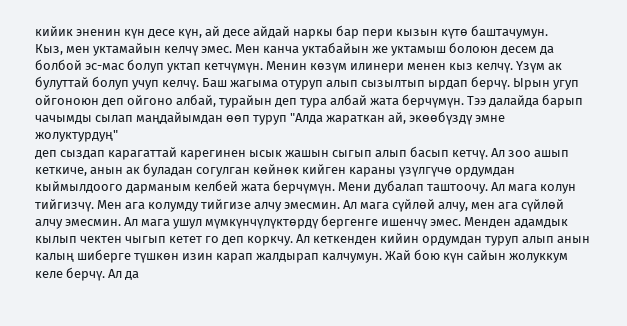кийик эненин күн десе күн, ай десе айдай наркы бар пери кызын күтө баштачумун.
Кыз, мен уктамайын келчү эмес. Мен канча уктабайын же уктамыш болоюн десем да болбой эс-мас болуп уктап кетчүмүн. Менин көзүм илинери менен кыз келчү. Үзүм ак булуттай болуп учуп келчү. Баш жагыма отуруп алып сызылтып ырдап берчү. Ырын угуп ойгоноюн деп ойгоно албай, турайын деп тура албай жата берчүмүн. Тээ далайда барып чачымды сылап маңдайымдан өөп туруп "Алда жараткан ай, экөөбүздү эмне жолуктурдуң"
деп сыздап карагаттай карегинен ысык жашын сыгып алып басып кетчү. Ал зоо ашып кеткиче, анын ак буладан согулган көйнөк кийген караны үзүлгүчө ордумдан кыймылдоого дарманым келбей жата берчүмүн. Мени дубалап таштоочу. Ал мага колун тийгизчү. Мен ага колумду тийгизе алчу эмесмин. Ал мага сүйлөй алчу, мен ага сүйлөй алчу эмесмин. Ал мага ушул мүмкүнчүлүктөрдү бергенге ишенчү эмес. Менден адамдык кылып чектен чыгып кетет го деп коркчу. Ал кеткенден кийин ордумдан туруп алып анын калың шиберге түшкөн изин карап жалдырап калчумун. Жай бою күн сайын жолуккум келе берчү. Ал да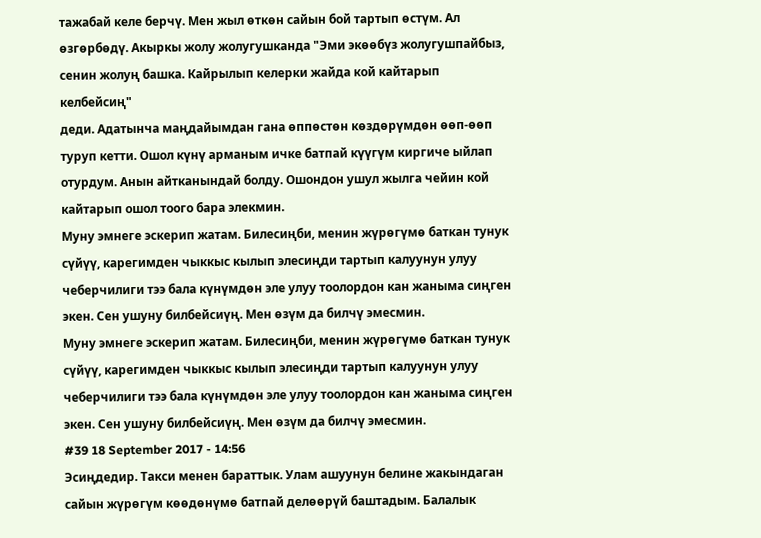тажабай келе берчү. Мен жыл өткөн сайын бой тартып өстүм. Ал өзгөрбөдү. Акыркы жолу жолугушканда "Эми экөөбүз жолугушпайбыз,
сенин жолуң башка. Кайрылып келерки жайда кой кайтарып келбейсиң"
деди. Адатынча маңдайымдан гана өппөстөн көздөрүмдөн өөп-өөп туруп кетти. Ошол күнү арманым ичке батпай күүгүм киргиче ыйлап отурдум. Анын айтканындай болду. Ошондон ушул жылга чейин кой кайтарып ошол тоого бара элекмин.
Муну эмнеге эскерип жатам. Билесиңби, менин жүрөгүмө баткан тунук сүйүү, карегимден чыккыс кылып элесиңди тартып калуунун улуу чеберчилиги тээ бала күнүмдөн эле улуу тоолордон кан жаныма сиңген экен. Сен ушуну билбейсиүң. Мен өзүм да билчү эмесмин.
Муну эмнеге эскерип жатам. Билесиңби, менин жүрөгүмө баткан тунук сүйүү, карегимден чыккыс кылып элесиңди тартып калуунун улуу чеберчилиги тээ бала күнүмдөн эле улуу тоолордон кан жаныма сиңген экен. Сен ушуну билбейсиүң. Мен өзүм да билчү эмесмин.
#39 18 September 2017 - 14:56
Эсиңдедир. Такси менен бараттык. Улам ашуунун белине жакындаган сайын жүрөгүм көөдөнүмө батпай делөөрүй баштадым. Балалык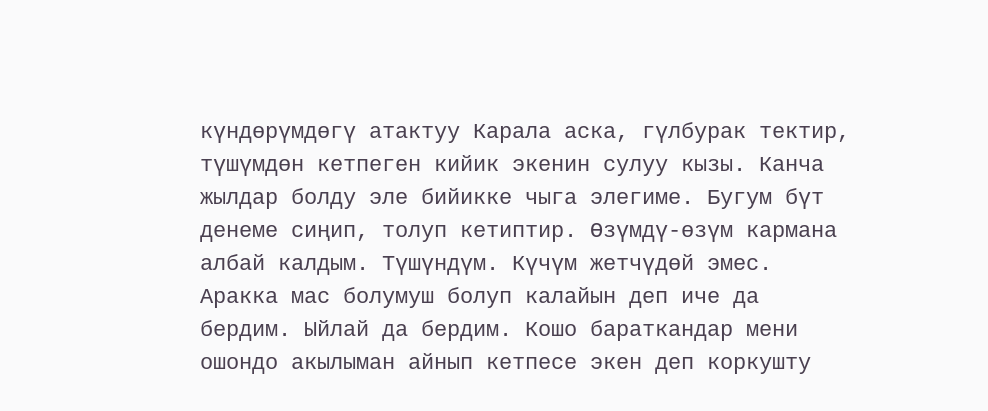күндөрүмдөгү атактуу Карала аска, гүлбурак тектир, түшүмдөн кетпеген кийик экенин сулуу кызы. Канча жылдар болду эле бийикке чыга элегиме. Бугум бүт денеме сиңип, толуп кетиптир. Өзүмдү-өзүм кармана албай калдым. Түшүндүм. Күчүм жетчүдөй эмес. Аракка мас болумуш болуп калайын деп иче да бердим. Ыйлай да бердим. Кошо бараткандар мени ошондо акылыман айнып кетпесе экен деп коркушту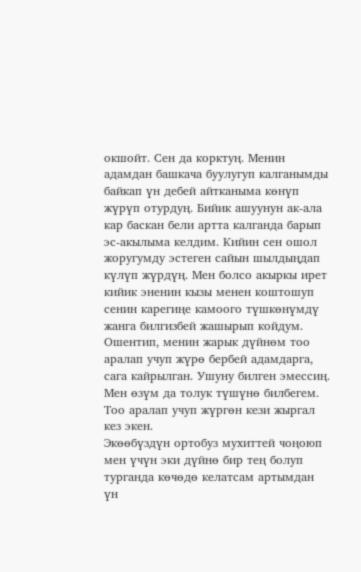окшойт. Сен да корктуң. Менин адамдан башкача буулугуп калганымды байкап үн дебей айтканыма көнүп жүрүп отурдуң. Бийик ашуунун ак-ала кар баскан бели артта калганда барып эс-акылыма келдим. Кийин сен ошол жоругумду эстеген сайын шылдыңдап күлүп жүрдүң. Мен болсо акыркы ирет кийик эненин кызы менен коштошуп сенин карегиңе камоого түшкөнүмдү жанга билгизбей жашырып койдум. Ошентип, менин жарык дүйнөм тоо аралап учуп жүрө бербей адамдарга, сага кайрылган. Ушуну билген эмессиң. Мен өзүм да толук түшүнө билбегем. Тоо аралап учуп жүргөн кези жыргал кез экен.
Экөөбүздүн ортобуз мухиттей чоңоюп мен үчүн эки дүйнө бир тең болуп турганда көчөдө келатсам артымдан үн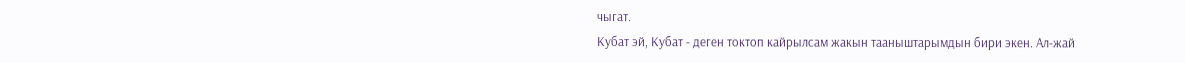чыгат.
Кубат эй, Кубат - деген токтоп кайрылсам жакын тааныштарымдын бири экен. Ал-жай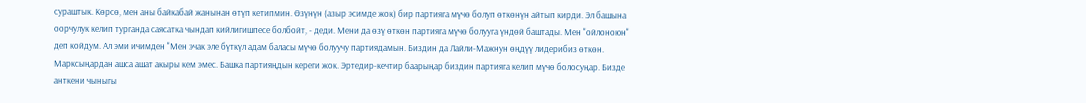сураштык. Көрсө, мен аны байкабай жанынан өтүп кетипмин. Өзүнүн (азыр эсимде жок) бир партияга мүчө болуп өткөнүн айтып кирди. Эл башына оорчулук келип турганда саясатка чындап кийлигишпесе болбойт, - деди. Мени да өзү өткөн партияга мүчө болууга үндөй баштады. Мен "ойлоноюн" деп койдум. Ал эми ичимден "Мен эчак эле бүткүл адам баласы мүчө болуучу партиядамын. Биздин да Лайли-Мажнун өңдүү лидерибиз өткөн. Марксыңардан ашса ашат акыры кем эмес. Башка партияңдын кереги жок. Эртедир-кечтир баарыңар биздин партияга келип мүчө болосуңар. Бизде анткени чыныгы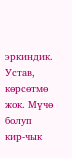эркиндик. Устав, көрсөтмө жок. Мүчө болуп кир-чык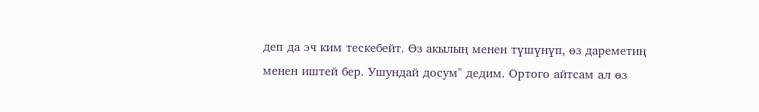деп да эч ким тескебейт. Өз акылың менен түшүнүп, өз дареметиң менен иштей бер. Ушундай досум" дедим. Ортого айтсам ал өз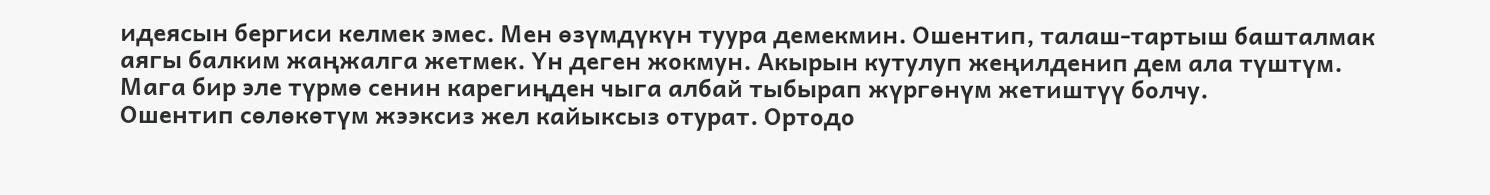идеясын бергиси келмек эмес. Мен өзүмдүкүн туура демекмин. Ошентип, талаш-тартыш башталмак аягы балким жаңжалга жетмек. Үн деген жокмун. Акырын кутулуп жеңилденип дем ала түштүм. Мага бир эле түрмө сенин карегиңден чыга албай тыбырап жүргөнүм жетиштүү болчу.
Ошентип сөлөкөтүм жээксиз жел кайыксыз отурат. Ортодо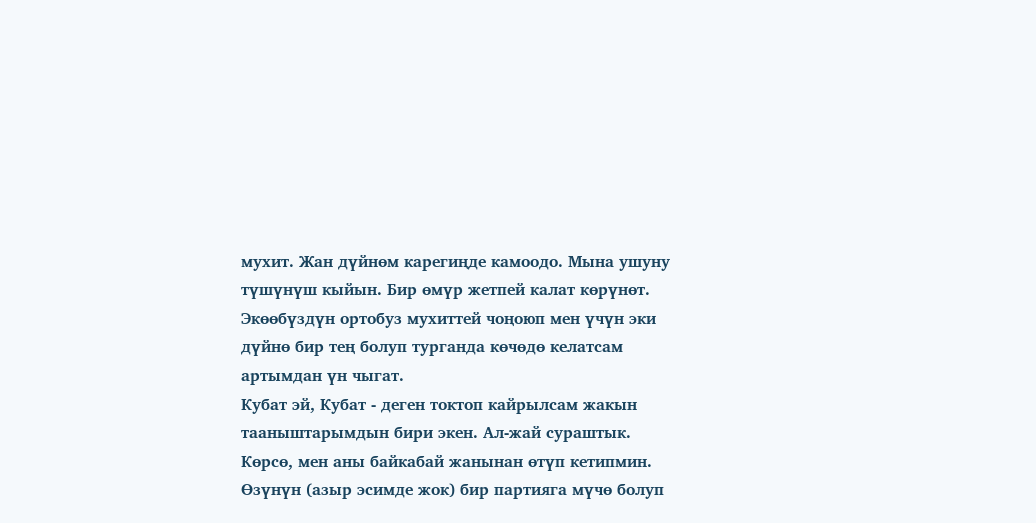мухит. Жан дүйнөм карегиңде камоодо. Мына ушуну түшүнүш кыйын. Бир өмүр жетпей калат көрүнөт.
Экөөбүздүн ортобуз мухиттей чоңоюп мен үчүн эки дүйнө бир тең болуп турганда көчөдө келатсам артымдан үн чыгат.
Кубат эй, Кубат - деген токтоп кайрылсам жакын тааныштарымдын бири экен. Ал-жай сураштык. Көрсө, мен аны байкабай жанынан өтүп кетипмин. Өзүнүн (азыр эсимде жок) бир партияга мүчө болуп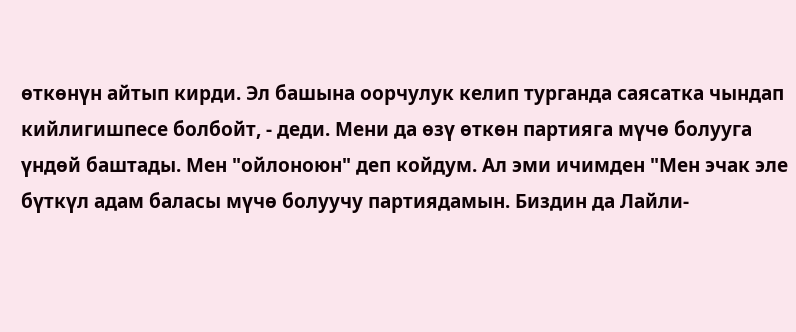өткөнүн айтып кирди. Эл башына оорчулук келип турганда саясатка чындап кийлигишпесе болбойт, - деди. Мени да өзү өткөн партияга мүчө болууга үндөй баштады. Мен "ойлоноюн" деп койдум. Ал эми ичимден "Мен эчак эле бүткүл адам баласы мүчө болуучу партиядамын. Биздин да Лайли-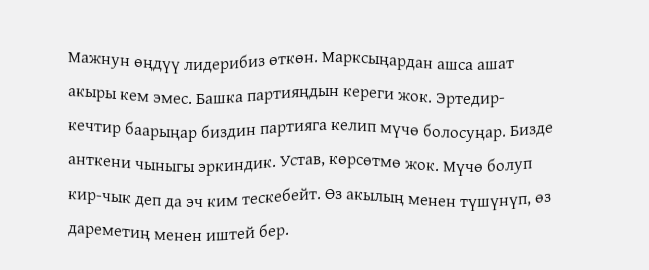Мажнун өңдүү лидерибиз өткөн. Марксыңардан ашса ашат акыры кем эмес. Башка партияңдын кереги жок. Эртедир-кечтир баарыңар биздин партияга келип мүчө болосуңар. Бизде анткени чыныгы эркиндик. Устав, көрсөтмө жок. Мүчө болуп кир-чык деп да эч ким тескебейт. Өз акылың менен түшүнүп, өз дареметиң менен иштей бер.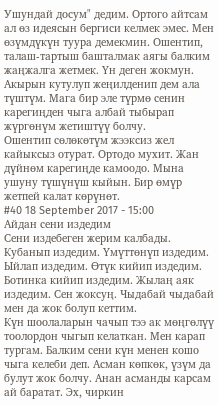Ушундай досум" дедим. Ортого айтсам ал өз идеясын бергиси келмек эмес. Мен өзүмдүкүн туура демекмин. Ошентип, талаш-тартыш башталмак аягы балким жаңжалга жетмек. Үн деген жокмун. Акырын кутулуп жеңилденип дем ала түштүм. Мага бир эле түрмө сенин карегиңден чыга албай тыбырап жүргөнүм жетиштүү болчу.
Ошентип сөлөкөтүм жээксиз жел кайыксыз отурат. Ортодо мухит. Жан дүйнөм карегиңде камоодо. Мына ушуну түшүнүш кыйын. Бир өмүр жетпей калат көрүнөт.
#40 18 September 2017 - 15:00
Айдан сени издедим
Сени издебеген жерим калбады. Кубанып издедим. Үмүттөнүп издедим. Ыйлап издедим. Өтүк кийип издедим. Ботинка кийип издедим. Жылаң аяк издедим. Сен жоксуң. Чыдабай чыдабай мен да жок болуп кеттим.
Күн шоолаларын чачып тээ ак мөңгөлүү тоолордон чыгып келаткан. Мен карап тургам. Балким сени күн менен кошо чыга келеби деп. Асман көпкөк, үзүм да булут жок болчу. Анан асманды карсам ай баратат. Эх, чиркин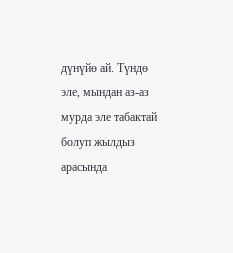дүнүйө ай. Түндө эле, мындан аз-аз мурда эле табактай болуп жылдыз арасында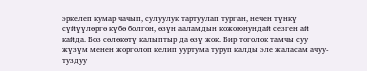эркелеп кумар чачып, сулуулук тартуулап турган, нечен түнкү сүйүүлөргө күбө болгон, өзүн ааламдын кожоюнундай сезген ай кайда. Боз сөлөкөтү калыптыр да өзү жок. Бир тоголок тамчы суу жүзүм менен жорголоп келип ууртума туруп калды эле жаласам ачуу-туздуу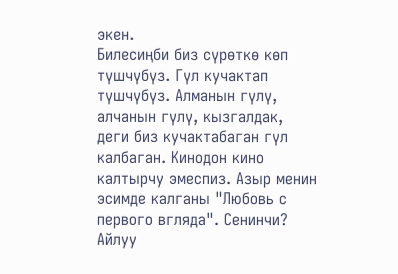экен.
Билесиңби биз сүрөткө көп түшчүбүз. Гүл кучактап түшчүбүз. Алманын гүлү, алчанын гүлү, кызгалдак, деги биз кучактабаган гүл калбаган. Кинодон кино калтырчу эмеспиз. Азыр менин эсимде калганы "Любовь с первого вгляда". Сенинчи? Айлуу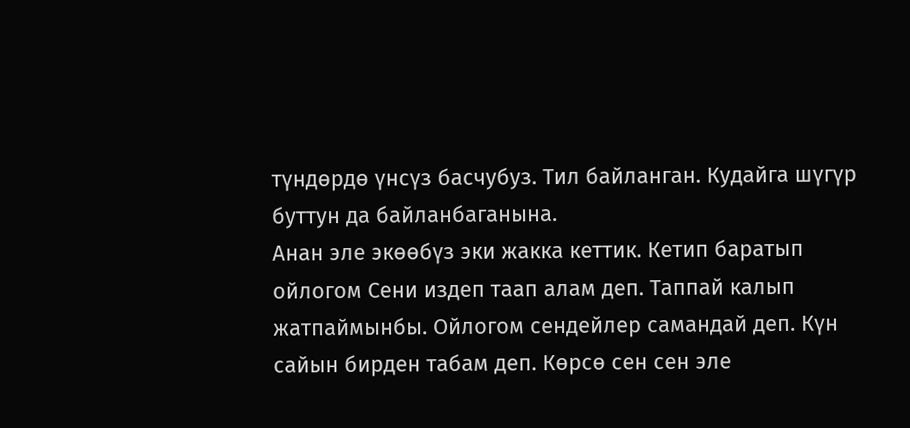түндөрдө үнсүз басчубуз. Тил байланган. Кудайга шүгүр буттун да байланбаганына.
Анан эле экөөбүз эки жакка кеттик. Кетип баратып ойлогом Сени издеп таап алам деп. Таппай калып жатпаймынбы. Ойлогом сендейлер самандай деп. Күн сайын бирден табам деп. Көрсө сен сен эле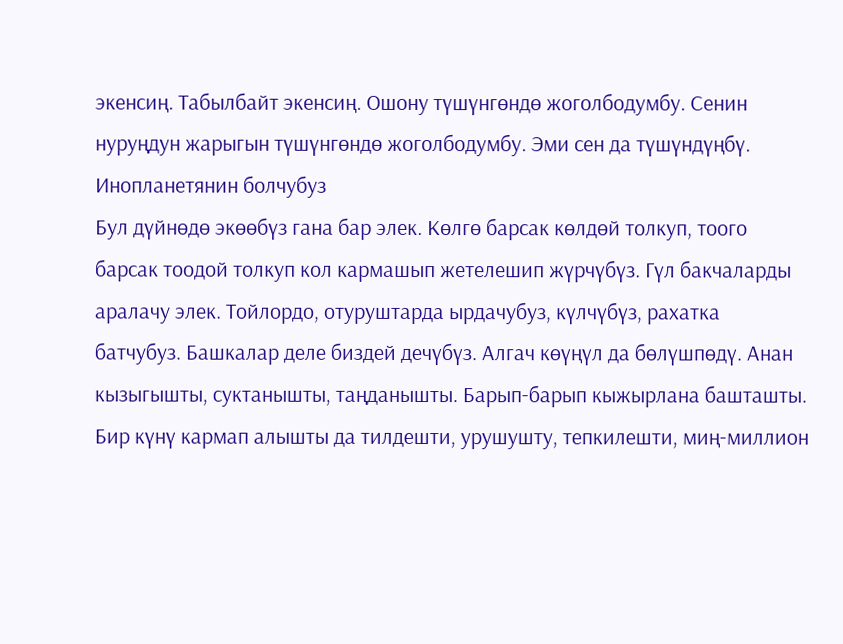экенсиң. Табылбайт экенсиң. Ошону түшүнгөндө жоголбодумбу. Сенин нуруңдун жарыгын түшүнгөндө жоголбодумбу. Эми сен да түшүндүңбү.
Инопланетянин болчубуз
Бул дүйнөдө экөөбүз гана бар элек. Көлгө барсак көлдөй толкуп, тоого барсак тоодой толкуп кол кармашып жетелешип жүрчүбүз. Гүл бакчаларды аралачу элек. Тойлордо, отуруштарда ырдачубуз, күлчүбүз, рахатка батчубуз. Башкалар деле биздей дечүбүз. Алгач көүңүл да бөлүшпөдү. Анан кызыгышты, суктанышты, таңданышты. Барып-барып кыжырлана башташты. Бир күнү кармап алышты да тилдешти, урушушту, тепкилешти, миң-миллион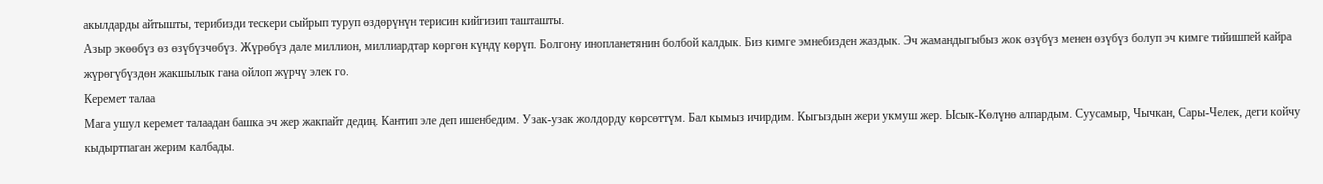акылдарды айтышты, терибизди тескери сыйрып туруп өздөрүнүн терисин кийгизип ташташты.
Азыр экөөбүз өз өзүбүзчөбүз. Жүрөбүз дале миллион, миллиардтар көргөн күндү көрүп. Болгону инопланетянин болбой калдык. Биз кимге эмнебизден жаздык. Эч жамандыгыбыз жок өзүбүз менен өзүбүз болуп эч кимге тийишпей кайра жүрөгүбүздөн жакшылык гана ойлоп жүрчү элек го.
Керемет талаа
Мага ушул керемет талаадан башка эч жер жакпайт дедиң. Кантип эле деп ишенбедим. Узак-узак жолдорду көрсөттүм. Бал кымыз ичирдим. Кыгыздын жери укмуш жер. Ысык-Көлүнө алпардым. Суусамыр, Чычкан, Сары-Челек, деги койчу кыдыртпаган жерим калбады.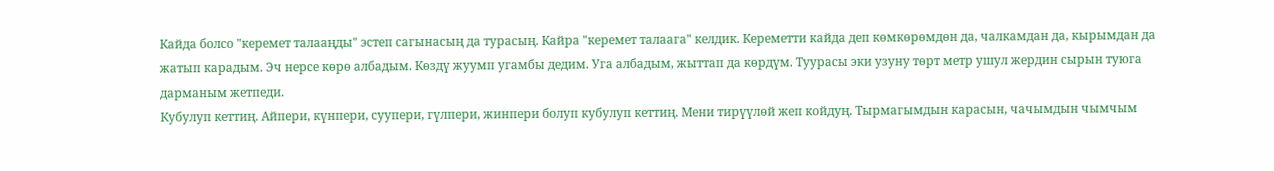Кайда болсо "керемет талааңды" эстеп сагынасың да турасың. Кайра "керемет талаага" келдик. Кереметти кайда деп көмкөрөмдөн да, чалкамдан да, кырымдан да жатып карадым. Эч нерсе көрө албадым. Көздү жуумп угамбы дедим. Уга албадым, жыттап да көрдүм. Туурасы эки узуну төрт метр ушул жердин сырын туюга дарманым жетпеди.
Кубулуп кеттиң. Айпери, күнпери, суупери, гүлпери, жинпери болуп кубулуп кеттиң. Мени тирүүлөй жеп койдуң. Тырмагымдын карасын, чачымдын чымчым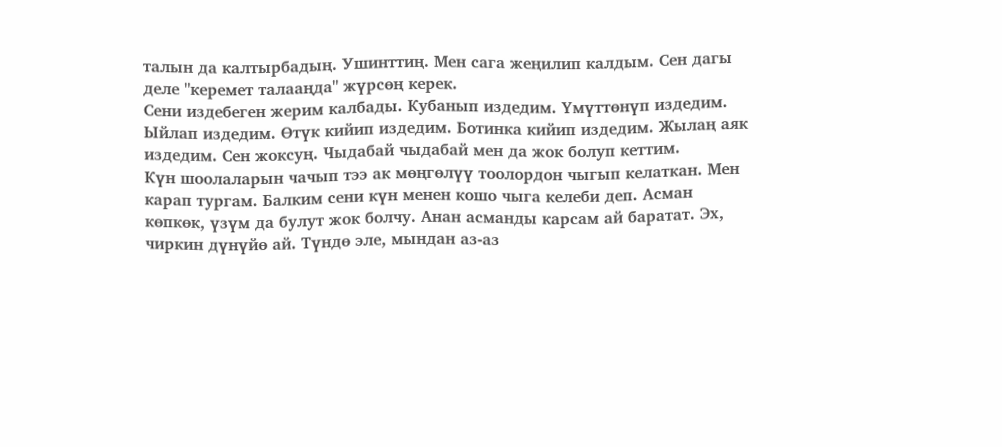талын да калтырбадың. Ушинттиң. Мен сага жеңилип калдым. Сен дагы деле "керемет талааңда" жүрсөң керек.
Сени издебеген жерим калбады. Кубанып издедим. Үмүттөнүп издедим. Ыйлап издедим. Өтүк кийип издедим. Ботинка кийип издедим. Жылаң аяк издедим. Сен жоксуң. Чыдабай чыдабай мен да жок болуп кеттим.
Күн шоолаларын чачып тээ ак мөңгөлүү тоолордон чыгып келаткан. Мен карап тургам. Балким сени күн менен кошо чыга келеби деп. Асман көпкөк, үзүм да булут жок болчу. Анан асманды карсам ай баратат. Эх, чиркин дүнүйө ай. Түндө эле, мындан аз-аз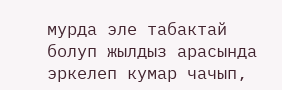мурда эле табактай болуп жылдыз арасында эркелеп кумар чачып,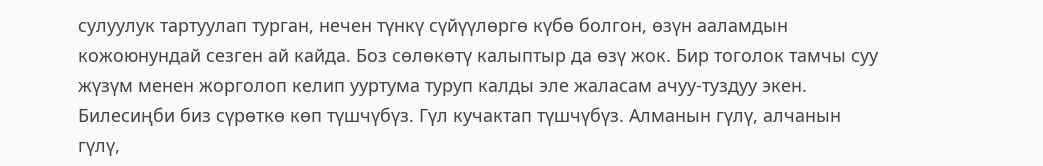сулуулук тартуулап турган, нечен түнкү сүйүүлөргө күбө болгон, өзүн ааламдын кожоюнундай сезген ай кайда. Боз сөлөкөтү калыптыр да өзү жок. Бир тоголок тамчы суу жүзүм менен жорголоп келип ууртума туруп калды эле жаласам ачуу-туздуу экен.
Билесиңби биз сүрөткө көп түшчүбүз. Гүл кучактап түшчүбүз. Алманын гүлү, алчанын гүлү,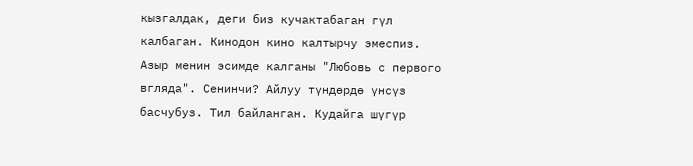кызгалдак, деги биз кучактабаган гүл калбаган. Кинодон кино калтырчу эмеспиз. Азыр менин эсимде калганы "Любовь с первого вгляда". Сенинчи? Айлуу түндөрдө үнсүз басчубуз. Тил байланган. Кудайга шүгүр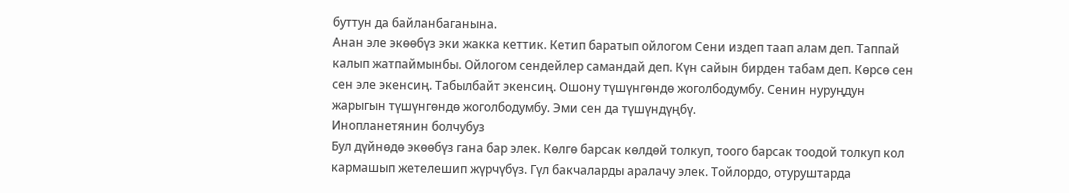буттун да байланбаганына.
Анан эле экөөбүз эки жакка кеттик. Кетип баратып ойлогом Сени издеп таап алам деп. Таппай калып жатпаймынбы. Ойлогом сендейлер самандай деп. Күн сайын бирден табам деп. Көрсө сен сен эле экенсиң. Табылбайт экенсиң. Ошону түшүнгөндө жоголбодумбу. Сенин нуруңдун жарыгын түшүнгөндө жоголбодумбу. Эми сен да түшүндүңбү.
Инопланетянин болчубуз
Бул дүйнөдө экөөбүз гана бар элек. Көлгө барсак көлдөй толкуп, тоого барсак тоодой толкуп кол кармашып жетелешип жүрчүбүз. Гүл бакчаларды аралачу элек. Тойлордо, отуруштарда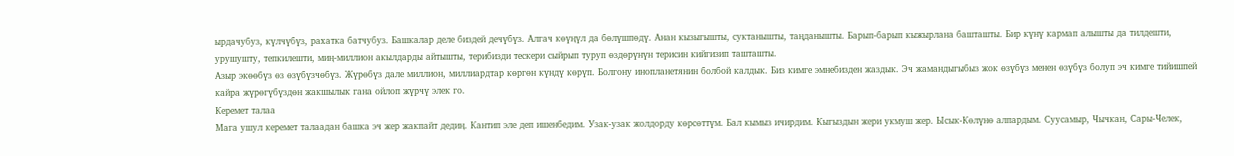ырдачубуз, күлчүбүз, рахатка батчубуз. Башкалар деле биздей дечүбүз. Алгач көүңүл да бөлүшпөдү. Анан кызыгышты, суктанышты, таңданышты. Барып-барып кыжырлана башташты. Бир күнү кармап алышты да тилдешти, урушушту, тепкилешти, миң-миллион акылдарды айтышты, терибизди тескери сыйрып туруп өздөрүнүн терисин кийгизип ташташты.
Азыр экөөбүз өз өзүбүзчөбүз. Жүрөбүз дале миллион, миллиардтар көргөн күндү көрүп. Болгону инопланетянин болбой калдык. Биз кимге эмнебизден жаздык. Эч жамандыгыбыз жок өзүбүз менен өзүбүз болуп эч кимге тийишпей кайра жүрөгүбүздөн жакшылык гана ойлоп жүрчү элек го.
Керемет талаа
Мага ушул керемет талаадан башка эч жер жакпайт дедиң. Кантип эле деп ишенбедим. Узак-узак жолдорду көрсөттүм. Бал кымыз ичирдим. Кыгыздын жери укмуш жер. Ысык-Көлүнө алпардым. Суусамыр, Чычкан, Сары-Челек,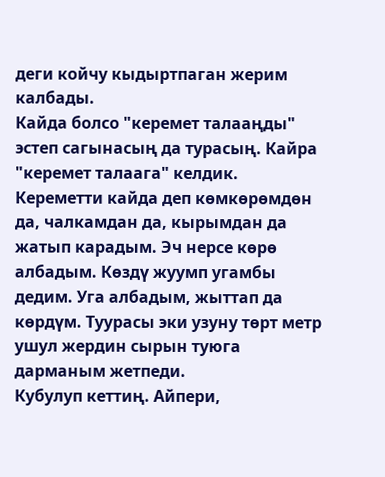деги койчу кыдыртпаган жерим калбады.
Кайда болсо "керемет талааңды" эстеп сагынасың да турасың. Кайра "керемет талаага" келдик. Кереметти кайда деп көмкөрөмдөн да, чалкамдан да, кырымдан да жатып карадым. Эч нерсе көрө албадым. Көздү жуумп угамбы дедим. Уга албадым, жыттап да көрдүм. Туурасы эки узуну төрт метр ушул жердин сырын туюга дарманым жетпеди.
Кубулуп кеттиң. Айпери,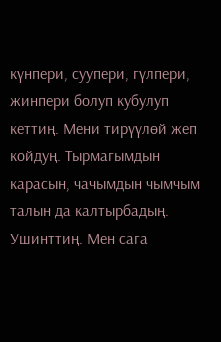күнпери, суупери, гүлпери, жинпери болуп кубулуп кеттиң. Мени тирүүлөй жеп койдуң. Тырмагымдын карасын, чачымдын чымчым талын да калтырбадың. Ушинттиң. Мен сага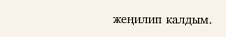жеңилип калдым.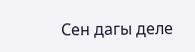Сен дагы деле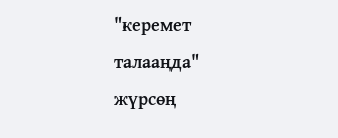"керемет талааңда" жүрсөң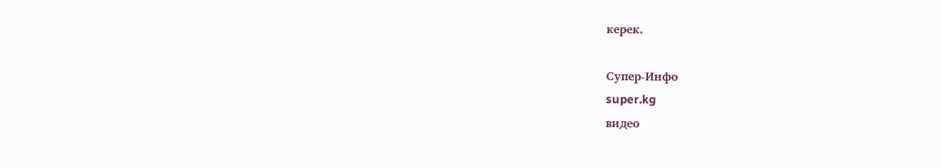керек.

Супер-Инфо
super.kg
видео